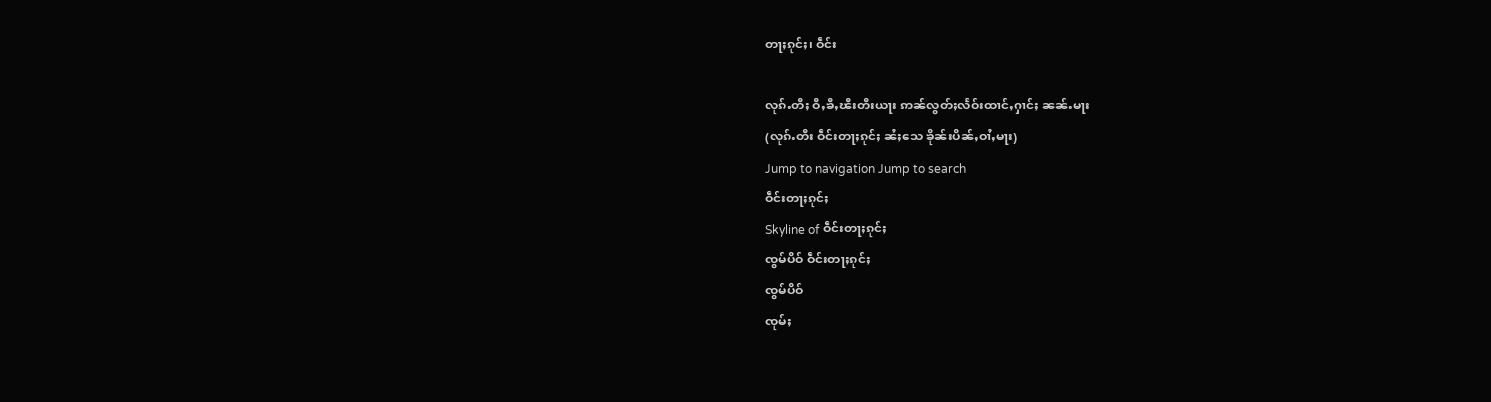တႃႈၵုင်ႈ၊ ဝဵင်း

လုၵ်ႉတီႈ ဝီႇၶီႇၽီးတီးယႃး ဢၼ်လွတ်ႈလႅဝ်းထၢင်ႇႁၢင်ႈ ၼၼ်ႉမႃး
(လုၵ်ႉတီး ဝဵင်းတႃႈၵုင်ႈ ၼႆႈသေ ၶိုၼ်းပိၼ်ႇဝၢႆႇမႃး)
Jump to navigation Jump to search
ဝဵင်းတႃႈၵုင်ႈ
Skyline of ဝဵင်းတႃႈၵုင်ႈ
ၸွမ်ပိဝ် ဝဵင်းတႃႈၵုင်ႈ
ၸွမ်ပိဝ်
ၸုမ်ႈ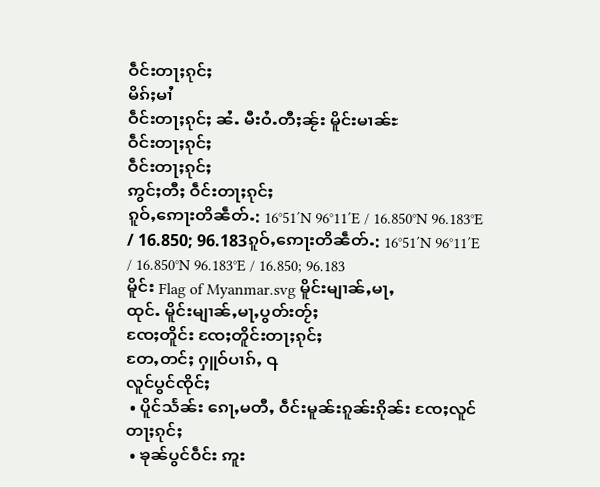ဝဵင်းတႃႈၵုင်ႈ
မိၵ်ႈမၢႆ
ဝဵင်းတႃႈၵုင်ႈ ၼႆႉ မီးဝႆႉတီႈၼႂ်း မိူင်းမၢၼ်ႊ
ဝဵင်းတႃႈၵုင်ႈ
ဝဵင်းတႃႈၵုင်ႈ
ဢွင်ႈတီႈ ဝဵင်းတႃႈၵုင်ႈ
ၵူဝ်ႇဢေႃးတိၼဵတ်ႉ: 16°51′N 96°11′E / 16.850°N 96.183°E / 16.850; 96.183ၵူဝ်ႇဢေႃးတိၼဵတ်ႉ: 16°51′N 96°11′E / 16.850°N 96.183°E / 16.850; 96.183
မိူင်း Flag of Myanmar.svg မိူင်းမျၢၼ်ႇမႃႇ
ထုင်ႉ မိူင်းမျၢၼ်ႇမႃႇပွတ်းတႂ်ႈ
ၸႄႈတိူင်း ၸႄႈတိူင်းတႃႈၵုင်ႈ
တႄႇတင်ႈ ႁူဝ်ပၢၵ်ႇ ႖
လူင်ပွင်ၸိုင်ႈ
 • ပိူင်သႅၼ်း ၵေႃႇမတီႇ ဝဵင်းမူၼ်းၵူၼ်းၵိုၼ်း ၸႄႈလူင်တႃႈၵုင်ႈ
 • ၶုၼ်ပွင်ဝဵင်း ဢူး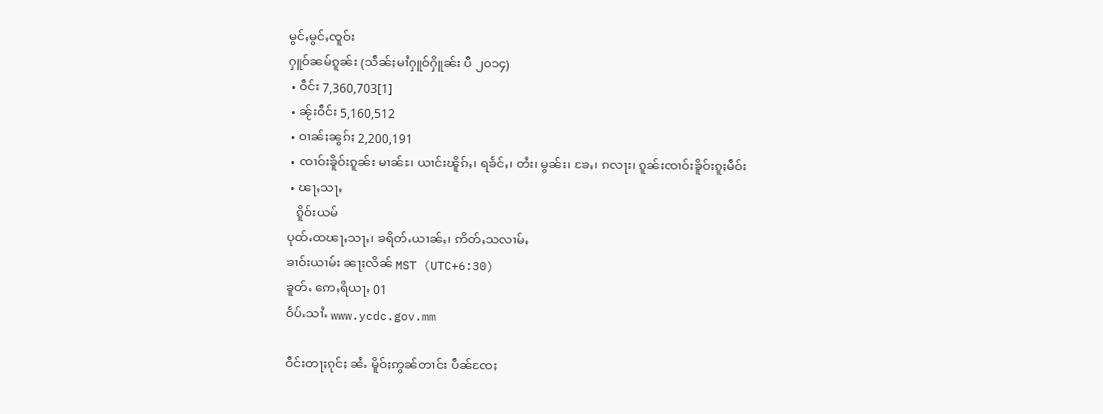မွင်ႇမွင်ႇၸူဝ်း
ႁူဝ်ၼမ်ၵူၼ်း (သဵၼ်ႈမၢႆႁူဝ်ႁိူၼ်း ပီ ၂၀၁၄)
 • ဝဵင်း 7,360,703[1]
 • ၼႂ်းဝဵင်း 5,160,512
 • ဝၢၼ်ႈၼွၵ်ႈ 2,200,191
 • ၸၢဝ်းၶိူဝ်းၵူၼ်း မၢၼ်ႊ၊ ယၢင်းၽိူၵ်ႇ၊ ရၶႅင်ႇ၊ တႆး၊ မွၼ်း၊ ၶႄႇ၊ ၵလႃး၊ ၵူၼ်းၸၢဝ်းၶိူဝ်းၵူႈမဵဝ်း
 • ၽႃႇသႃႇ
   ၵိူဝ်းယမ်
ပုထ်ႉထၽႃႇသႃႇ၊ ၶရိတ်ႉယၢၼ်ႇ၊ ဢိတ်ႇသလၢမ်ႇ
ၶၢဝ်းယၢမ်း ၼႃႈလိၼ် MST (UTC+6:30)
ၶူတ်ႉ ဢေႇရိယႃႇ 01
ဝႅပ်ႉသၢႆႉ www.ycdc.gov.mm

ဝဵင်းတႃႈၵုင်ႈ ၼႆႉ မိူဝ်ႈဢွၼ်တၢင်း ပဵၼ်ၸႄႈ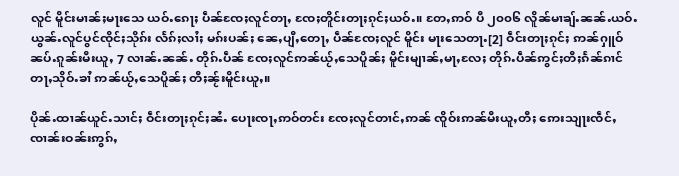လူင် မိူင်းမၢၼ်ႈမႃးသေ ယဝ်ႉၵေႃႈ ပဵၼ်ၸႄႈလူင်တႃႇ ၸႄႈတိူင်းတႃႈၵုင်ႈယဝ်ႉ။ တႄႇဢဝ် ပီ ၂၀၀၆ လိူၼ်မၢၶျ်ႉၼၼ်ႉယဝ်ႉ ယွၼ်ႉလူင်ပွင်ၸိုင်ႈသိုၵ်း လႅၵ်ႈလၢႆႈ မၵ်းပၼ်ႈ ၼေႇပျီႇတေႃႇ ပဵၼ်ၸႄႈလူင် မိူင်း မႃးသေတႃႉ[2] ဝဵင်းတႃႈၵုင်ႈ ဢၼ်ႁူဝ်ၼပ်ႉၵူၼ်းမီးယူႇ 7 လၢၼ်ႉၼၼ်ႉ တိုၵ်ႉပဵၼ် ၸႄႈလူင်ဢၼ်ယႂ်ႇသေပိူၼ်ႈ မိူင်းမျၢၼ်ႇမႃႇလႄႈ တိုၵ်ႉပဵၼ်ဢွင်ႈတီႈၵႅၼ်ၵၢင် တႃႇသိုဝ်ႉၶၢႆ ဢၼ်ယႂ်ႇသေပိူၼ်ႈ တီႈၼႂ်းမိူင်းယူႇ။

ပိုၼ်ႉထၢၼ်ယူင်ႉသၢင်ႈ ဝဵင်းတႃႈၵုင်ႈၼႆႉ ပေႃးၸႃႇဢဝ်တင်း ၸႄႈလူင်တၢင်ႇဢၼ် ၸိူဝ်းဢၼ်မီးယူႇတီႈ ဢေးသျႃးၸဵင်ႇၸၢၼ်းဝၼ်းဢွၵ်ႇ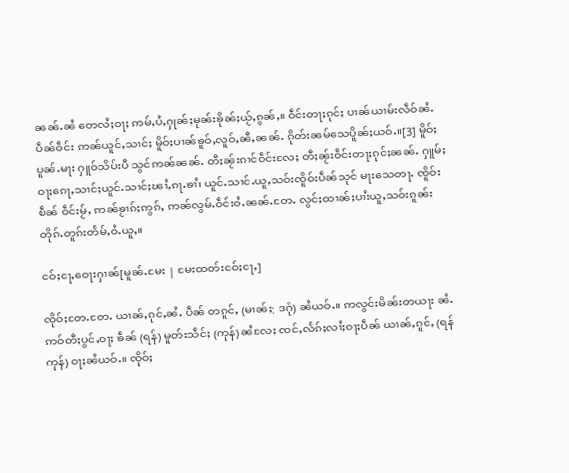ၼၼ်ႉၼႆ တေလႆႈဝႃႈ ဢမ်ႇပႆႇႁုၼ်ႈမုၼ်းၶိုၼ်ႈယႂ်ႇၵွၼ်ႇ။ ဝဵင်းတႃႈၵုင်ႈ ပၢၼ်ယၢမ်းလဵဝ်ၼႆႉ ပဵၼ်ဝဵင်း ဢၼ်ယူင်ႇသၢင်ႈ မိူဝ်ႈပၢၼ်ၶူဝ်ႇလူဝ်ႇၼီႇၼၼ်ႉ ၵိုတ်းၼမ်သေပိူၼ်ႈယဝ်ႉ။[3] မိူဝ်ႈပူၼ်ႉမႃး ႁူဝ်သိပ်းပီ သွင်ဢၼ်ၼၼ်ႉ တီႈၼႂ်းၵၢင်ဝဵင်းလႄႈ တီႈၼႂ်းဝဵင်းတႃႈၵုင်ႈၼၼ်ႉ ႁူမ်ႈဝႃႈၵေႃႇသၢင်ႈယူင်ႉသၢင်ႈၽၢႆႇၵႃႉၶၢႆ၊ ယူင်ႉသၢင်ႉယူႇသဝ်းၸိူဝ်းပဵၼ်သုင် မႃးသေတႃႉ ၸိူဝ်းၿဵၼ် ဝဵင်းမႂ်ႇ ဢၼ်ၶႂၢၵ်ႈဢွၵ်ႇ ဢၼ်လွမ်ႉဝဵင်းဝႆႉၼၼ်ႉတႄႉ လွင်ႈထၢၼ်ႈပၢႆးယူႇသဝ်းၵူၼ်း တိုၵ်ႉတူၵ်းတႅမ်ႇဝႆႉယူႇ။

ငဝ်ႈငႃႇဝေႃးႁၢၼ်[မူၼ်ႉမႄး | မႄးထတ်းငဝ်ႈငႃႇ]

ၸိုဝ်ႈတႄႉတႄႉ ယၢၼ်ႇၵုင်ႇၼႆႉ ပဵၼ် တၵူင်ႇ (မၢၼ်ႈ: ဒဂုံ) ၼႆယဝ်ႉ။ ဢလွင်းမိၼ်းတယႃး ၼႆႉဢဝ်တီႈပွင်ႇဝႃႈ ၶဵၼ် (ရန်) မူတ်းသဵင်ႈ (ကုန်) ၼႆလႄႈ ၸင်ႇလႅၵ်ႈလၢႆႈဝႃႈပဵၼ် ယၢၼ်ႇၵူင်ႇ (ရန်ကုန်) ဝႃႈၼႆယဝ်ႉ။ ၸိုဝ်ႈ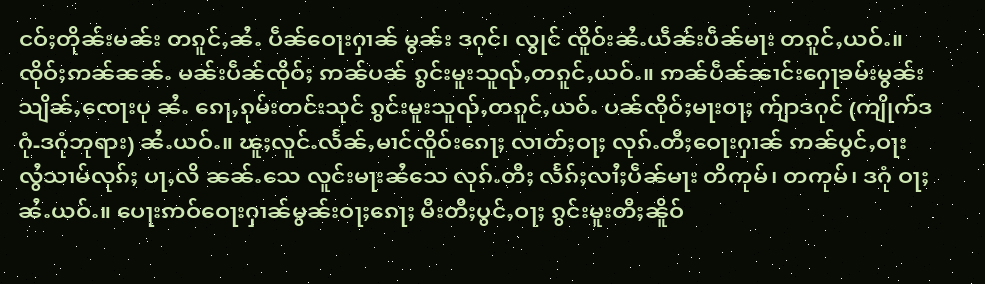ငဝ်ႈတိုၼ်းမၼ်း တၵူင်ႇၼႆႉ ပဵၼ်ဝေႃးႁၢၼ် မွၼ်း ဒဂုင်၊ လွုင် ၸိူဝ်းၼႆႉယဵၼ်းပဵၼ်မႃး တၵူင်ႇယဝ်ႉ။ ၸိုဝ်ႈဢၼ်ၼၼ်ႉ မၼ်းပဵၼ်ၸိုဝ်ႈ ဢၼ်ပၼ် ၵွင်းမူးသူၺ်ႇတၵူင်ႇယဝ်ႉ။ ဢၼ်ပဵၼ်ၼၢင်းႁေႃၶမ်းမွၼ်း သျိၼ်ႇၸေႃးပု ၼႆႉ ၵေႃႇၵုမ်းတင်းသုင် ၵွင်းမူးသူၺ်ႇတၵူင်ႇယဝ်ႉ ပၼ်ၸိုဝ်ႈမႃးဝႃႈ က်ျာဒဂုင် (ကျိုက်ဒဂုံ-ဒဂုံဘုရား) ၼႆႉယဝ်ႉ။ ၽူႈလူင်ႉလႅၼ်ႇမၢင်ၸိူဝ်းၵေႃႈ လၢတ်ႈဝႃႈ လုၵ်ႉတီႈဝေႃးႁၢၼ် ဢၼ်ပွင်ႇဝႃး လွႆသၢမ်လုၵ်ႈ ပႃႇလိ ၼၼ်ႉသေ လူင်းမႃးၼႆသေ လုၵ်ႉတီႈ လႅၵ်ႈလၢႆႈပဵၼ်မႃး တိကုမ်၊ တကုမ်၊ ဒဂုံ ဝႃႈၼႆႉယဝ်ႉ။ ပေႃးဢဝ်ဝေႃးႁၢၼ်မွၼ်းဝႃႈၵေႃႈ မီးတီႈပွင်ႇဝႃႈ ၵွင်းမူးတီႈၼိူဝ်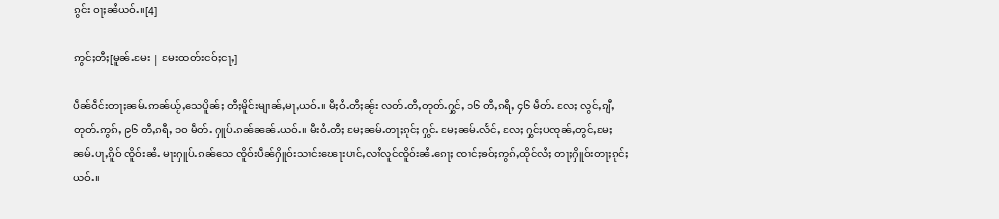ၵွင်း ဝႃႈၼႆယဝ်ႉ။[4]

ဢွင်ႈတီႈ[မူၼ်ႉမႄး | မႄးထတ်းငဝ်ႈငႃႇ]

ပဵၼ်ဝဵင်းတႃႈၼမ်ႉဢၼ်ယႂ်ႇသေပိူၼ်ႈ တီႈမိူင်းမျၢၼ်ႇမႃႇယဝ်ႉ။ မီႈဝႆႉတီႈၼႂ်း လတ်ႉတီႇတုတ်ႉႁွင်ႇ ၁၆ တီႇၵရီႇ ၄၆ မဵတ်ႉ လႄႈ လွင်ႇၵျီႇတုတ်ႉဢွၵ်ႇ ၉၆ တီႇၵရီႇ ၁ဝ မဵတ်ႉ ႁူပ်ႉၵၼ်ၼၼ်ႉယဝ်ႉ။ မီးဝႆႉတီႈ မႄႈၼမ်ႉတႃႈၵုင်ႈ ႁွင်ႉ မႄႈၼမ်ႉလႅင်ႇ လႄႈ ႁွင်ႈပၸုၼ်ႇတွင်ႇမႄႈၼမ်ႉပႃႇၵိူဝ် ၸိူဝ်းၼႆႉ မႃးႁူပ်ႉၵၼ်သေ ၸိူဝ်းပဵၼ်ႁိူဝ်းသၢင်းၽေႃးပၢင်ႇလၢႆလူင်ၸိူဝ်းၼႆႉၵေႃႈ ၸၢင်ႈၶဝ်ႈဢွၵ်ႇထိုင်လႆႈ တႃႈႁိူဝ်းတႃႈၵုင်ႈယဝ်ႉ။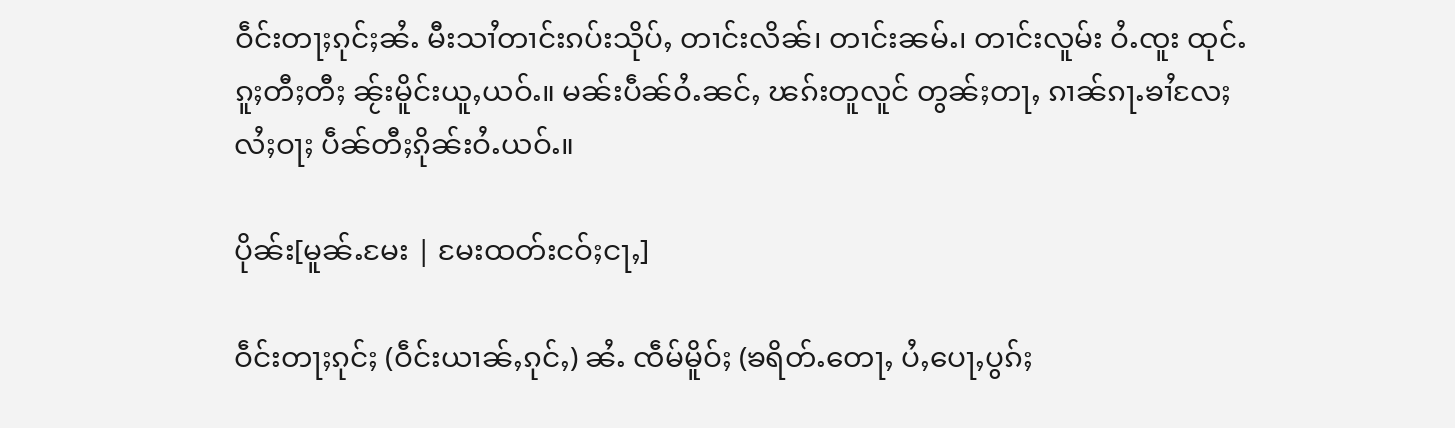ဝဵင်းတႃႈၵုင်ႈၼႆႉ မီးသၢႆတၢင်းၵပ်းသိုပ်ႇ တၢင်းလိၼ်၊ တၢင်းၼမ်ႉ၊ တၢင်းလူမ်း ဝႆႉၸူး ထုင်ႉၵူႈတီႈတီႈ ၼႂ်းမိူင်းယူႇယဝ်ႉ။ မၼ်းပဵၼ်ဝႆႉၼင်ႇ ၽၵ်းတူလူင် တွၼ်ႈတႃႇ ၵၢၼ်ၵႃႉၶၢႆလႄႈလႆႈဝႃႈ ပဵၼ်တီႈၵိုၼ်းဝႆႉယဝ်ႉ။

ပိုၼ်း[မူၼ်ႉမႄး | မႄးထတ်းငဝ်ႈငႃႇ]

ဝဵင်းတႃႈၵုင်ႈ (ဝဵင်းယၢၼ်ႇၵုင်ႇ) ၼႆႉ ၸဵမ်မိူဝ်ႈ (ၶရိတ်ႉတေႃႇ ပႆႇပေႃႇပွၵ်ႈ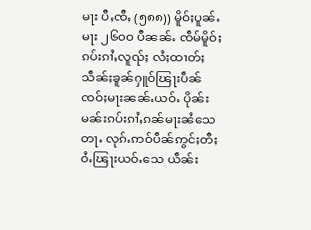မႃး ပီႇၸီႇ (၅၈၈)) မိူဝ်ႈပူၼ်ႉမႃး ၂၆၀ဝ ပီၼၼ်ႉ ၸဵမ်မိူဝ်ႈၵပ်းၵၢႆႇလူၺ်ႈ လႆႈထၢတ်ႈသဵၼ်ႈၶူၼ်ႁူဝ်ၽြႃးပဵၼ်ၸဝ်ႈမႃးၼၼ်ႉယဝ်ႉ ပိုၼ်းမၼ်းၵပ်းၵၢႆႇၵၼ်မႃးၼႆသေတႃႉ လုၵ်ႉဢဝ်ပဵၼ်ဢွင်ႈတီႈ ဝႆႉၽြႃးယဝ်ႉသေ ယဵၼ်း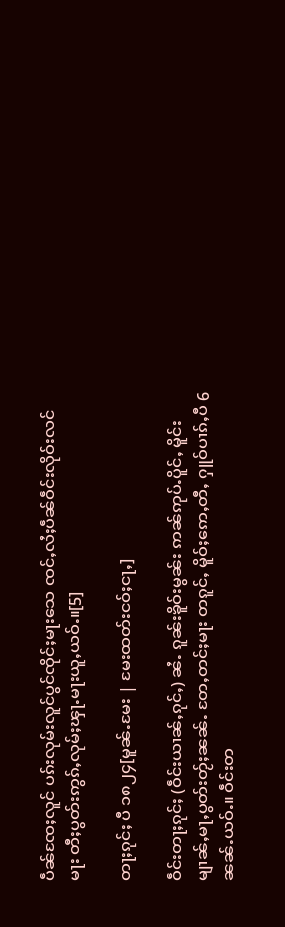ပဵၼ်ၸႄႈလူင် ပၵ်းလုမ်းလူင်ပွင်ၸိုင်ႈမႃးသေ ၸင်ႇလႆႈပဵၼ်ဝဵင်းလိုဝ်းလင်မႃး တီႈပွတ်းဢွၵ်ႇလုမ်ႈၾႃႉမႃးယူႇယဝ်ႉ။[5]

တႃႈၵုင်ႈ ပီ ၁၈၂၄[မူၼ်ႉမႄး | မႄးထတ်းငဝ်ႈငႃႇ]

ဝဵင်းတႃႈၵုင်ႈ (ဝဵင်းယၢၼ်ႇၵုင်ႇ) ၼႆႉ ၵူၼ်းၶိူဝ်းမွၼ်း ဢၼ်ဢုပ်ႉပိူင်ႇ မိူင်းမျၢၼ်ႇမႃႇပွတ်းတႂ်ႈၼၼ်ႉ တႄႇတင်ႈမႃး တၵူင်ႇ မိူဝ်ႈဢေႇတီႇ ႁူဝ်ပၢၵ်ႇပီ 6 ၼၼ်ႉယဝ်ႉ။ ဝဵင်းတ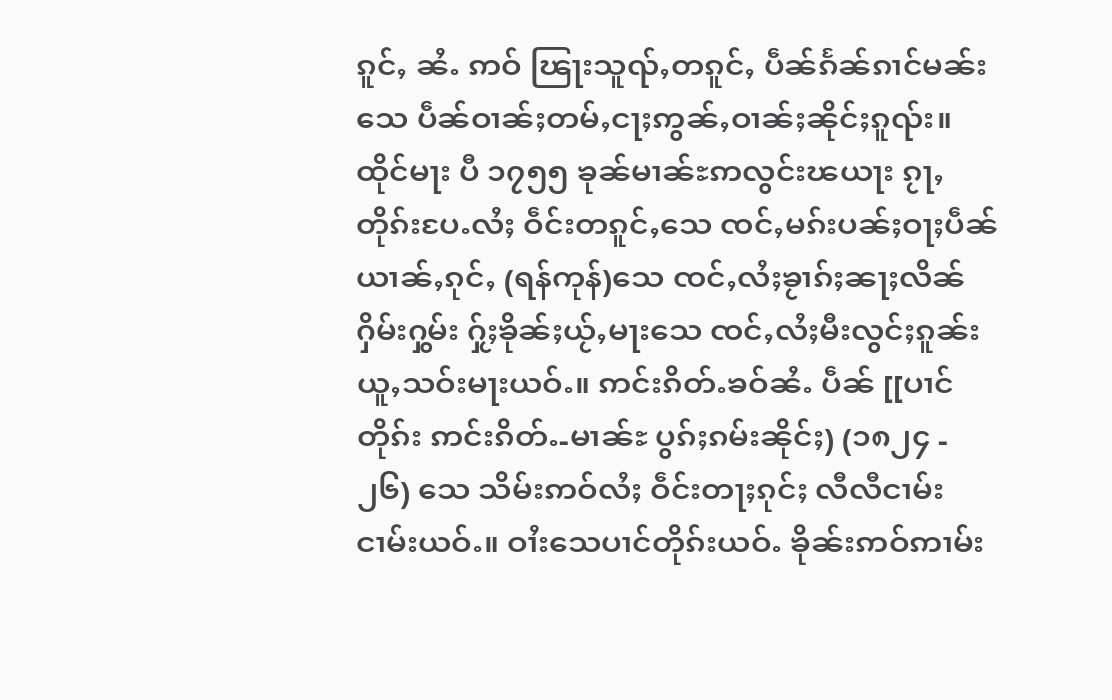ၵူင်ႇ ၼႆႉ ဢဝ် ၽြႃးသူၺ်ႇတၵူင်ႇ ပဵၼ်ၵႅၼ်ၵၢင်မၼ်းသေ ပဵၼ်ဝၢၼ်ႈတမ်ႇငႃႈဢွၼ်ႇဝၢၼ်ႈၼိုင်ႈၵူၺ်း။ ထိုင်မႃး ပီ ၁၇၅၅ ၶုၼ်မၢၼ်ႊဢလွင်းၽယႃး ၵႂႃႇတိုၵ်းပႄႉလႆႈ ဝဵင်းတၵူင်ႇသေ ၸင်ႇမၵ်းပၼ်ႈဝႃႈပဵၼ် ယၢၼ်ႇၵုင်ႇ (ရန်ကုန်)သေ ၸင်ႇလႆႈၶႂၢၵ်ႈၼႃႈလိၼ် ႁိမ်းႁွမ်း ႁႂ်ႈၶိုၼ်ႈယႂ်ႇမႃးသေ ၸင်ႇလႆႈမီးလွင်ႈၵူၼ်းယူႇသဝ်းမႃးယဝ်ႉ။ ဢင်းၵိတ်ႉၶဝ်ၼႆႉ ပဵၼ် [[ပၢင်တိုၵ်း ဢင်းၵိတ်ႉ-မၢၼ်ႊ ပွၵ်ႈၵမ်းၼိုင်ႈ) (၁၈၂၄ - ၂၆) သေ သိမ်းဢဝ်လႆႈ ဝဵင်းတႃႈၵုင်ႈ လီလီငၢမ်းငၢမ်းယဝ်ႉ။ ဝၢႆးသေပၢင်တိုၵ်းယဝ်ႉ ၶိုၼ်းဢဝ်ဢၢမ်း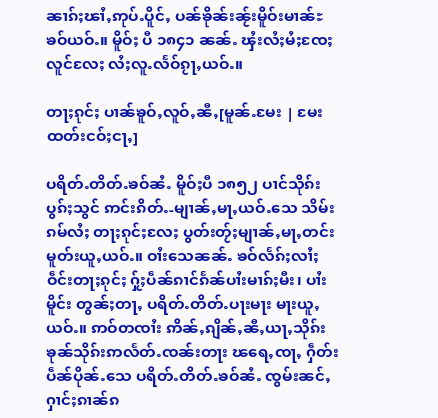ၼၢၵ်ႈၽၢႆႇဢုပ်ႉပိူင်ႇ ပၼ်ၶိုၼ်းၼႂ်းမိူဝ်းမၢၼ်ႊၶဝ်ယဝ်ႉ။ မိူဝ်ႈ ပီ ၁၈၄၁ ၼၼ်ႉ ၾႆးလႆႈမႆႈၸႄႈလူင်လႄႈ လႆႈလူႉလႅဝ်ၵႂႃႇယဝ်ႉ။

တႃႈၵုင်ႈ ပၢၼ်ၶူဝ်ႇလူဝ်ႇၼီႇ[မူၼ်ႉမႄး | မႄးထတ်းငဝ်ႈငႃႇ]

ပရိတ်ႉတိတ်ႉၶဝ်ၼႆႉ မိူဝ်ႈပီ ၁၈၅၂ ပၢင်သိုၵ်းပွၵ်ႈသွင် ဢင်းၵိတ်ႉ-မျၢၼ်ႇမႃႇယဝ်ႉသေ သိမ်းၵမ်လႆႈ တႃႈၵုင်ႈလႄႈ ပွတ်းတႂ်ႈမျၢၼ်ႇမႃႇတင်းမူတ်းယူႇယဝ်ႉ။ ဝၢႆးသေၼၼ်ႉ ၶဝ်လႅၵ်ႈလၢႆႈဝဵင်းတႃႈၵုင်ႈ ႁႂ်ႈပဵၼ်ၵၢင်ၵႅၼ်ပၢႆးမၢၵ်ႈမီး၊ ပၢႆးမိူင်း တွၼ်ႈတႃႇ ပရိတ်ႉတိတ်ႉပႃးမႃး မႃးယူႇယဝ်ႉ။ ဢဝ်တၸၢႆး ဢိၼ်ႇၵျိၼ်ႇၼီႇယႃႇသိုၵ်း ၶုၼ်သိုၵ်းဢလႅတ်ႉၸၼ်းတႃး ၽရေႇၸႃႇ ႁဵတ်းပဵၼ်ပိုၼ်ႉသေ ပရိတ်ႉတိတ်ႉၶဝ်ၼႆႉ ၸွမ်းၼင်ႇႁၢင်ႈၵၢၼ်ၵ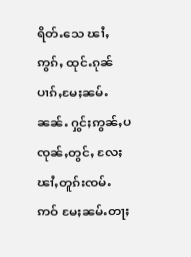ရိတ်ႉသေ ၽၢႆႇဢွၵ်ႇ ထုင်ႉၵုၼ်ပၢၵ်ႇမႄႈၼမ်ႉ ၼၼ်ႉ ႁွင်ႈဢွၼ်ႇပၸုၼ်ႇတွင်ႇ လႄႈ ၽၢႆႇတူၵ်းၸမ်ႉ ဢဝ် မႄႈၼမ်ႉတႃႈ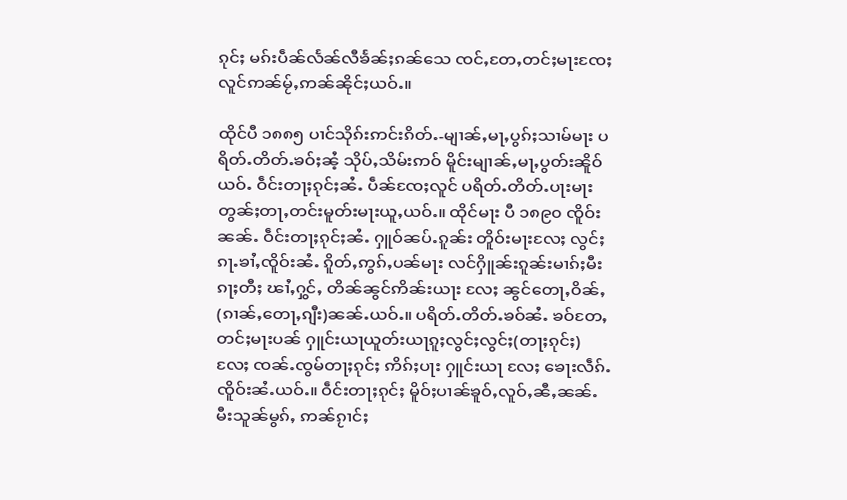ၵုင်ႈ မၵ်းပဵၼ်လႅၼ်လီၶႅၼ်ႈၵၼ်သေ ၸင်ႇတႄႇတင်ႈမႃးၸႄႈလူင်ဢၼ်မႂ်ႇဢၼ်ၼိုင်ႈယဝ်ႉ။

ထိုင်ပီ ၁၈၈၅ ပၢင်သိုၵ်းဢင်းၵိတ်ႉ-မျၢၼ်ႇမႃႇပွၵ်ႈသၢမ်မႃး ပရိတ်ႉတိတ်ႉၶဝ်ႈၼႆ့ သိုပ်ႇသိမ်းဢဝ် မိူင်းမျၢၼ်ႇမႃႇပွတ်းၼိူဝ်ယဝ်ႉ ဝဵင်းတႃႈၵုင်ႈၼႆႉ ပဵၼ်ၸႄႈလူင် ပရိတ်ႉတိတ်ႉပႃးမႃး တွၼ်ႈတႃႇတင်းမူတ်းမႃးယူႇယဝ်ႉ။ ထိုင်မႃး ပီ ၁၈၉၀ ၸိူဝ်းၼၼ်ႉ ဝဵင်းတႃႈၵုင်ႈၼႆႉ ႁူဝ်ၼပ်ႉၵူၼ်း တိူဝ်းမႃးလႄႈ လွင်ႈၵႃႉၶၢႆႇၸိူဝ်းၼႆႉ ၵိူတ်ႇဢွၵ်ႇပၼ်မႃး လင်ႁိူၼ်းၵူၼ်းမၢၵ်ႈမီး ၵႃႈတီႈ ၽၢႆႇႁွင်ႇ တိၼ်ၼွင်ဢိၼ်းယႃး လႄႈ ၼွင်တေႃႇဝိၼ်ႇ (ၵၢၼ်ႇတေႃႇၵျီး)ၼၼ်ႉယဝ်ႉ။ ပရိတ်ႉတိတ်ႉၶဝ်ၼႆႉ ၶဝ်တႄႇတင်ႈမႃးပၼ် ႁူင်းယႃယူတ်းယႃၵူႈလွင်ႈလွင်ႈ(တႃႈၵုင်ႈ) လႄႈ ၸၼ်ႉၸွမ်တႃႈၵုင်ႈ ဢိၵ်ႈပႃး ႁူင်းယႃ လႄႈ ၶေႃးလဵၵ်ႉၸိူဝ်းၼႆႉယဝ်ႉ။ ဝဵင်းတႃႈၵုင်ႈ မိူဝ်ႈပၢၼ်ၶူဝ်ႇလူဝ်ႇၼီႇၼၼ်ႉ မီးသူၼ်မွၵ်ႇ ဢၼ်ၵႂၢင်ႈ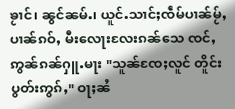ၶႂၢင်၊ ၼွင်ၼမ်ႉ၊ ယူင်ႉသၢင်ႈၸဵမ်ပၢၼ်မႂ်ႇပၢၼ်ၵဝ်ႇ မီးလေႃးလႄးၵၼ်သေ ၸင်ႇဢွၼ်ၵၼ်ႁူႉမႃး "သူၼ်ၸႄႈလူင် တိူင်းပွတ်းဢွၵ်ႇ" ဝႃႈၼႆ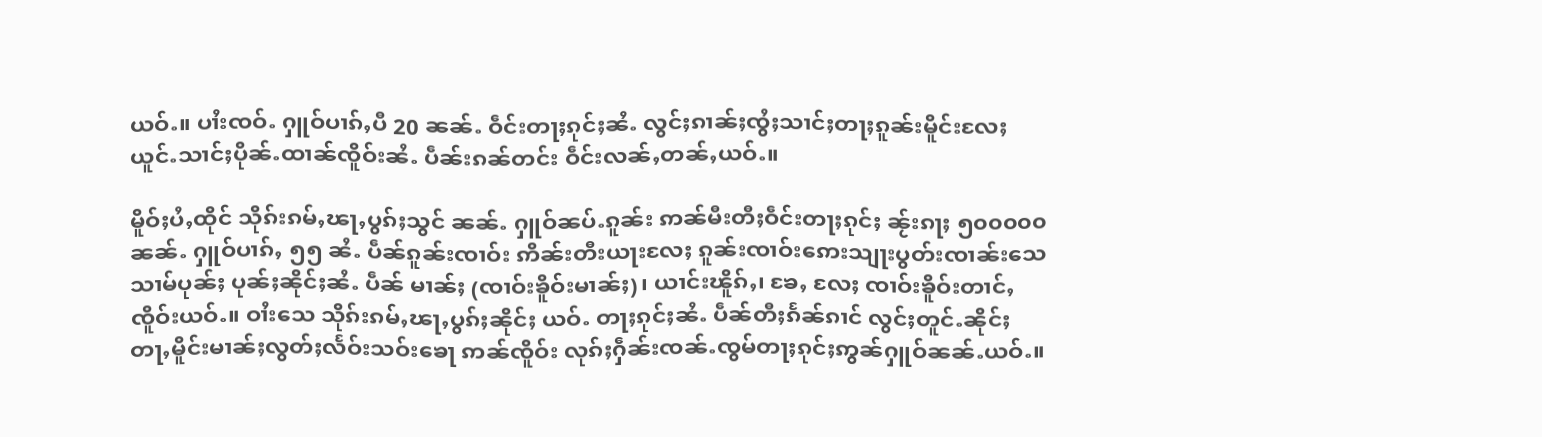ယဝ်ႉ။ ပၢႆးၸဝ်ႉ ႁူဝ်ပၢၵ်ႇပီ 20 ၼၼ်ႉ ဝဵင်းတႃႈၵုင်ႈၼႆႉ လွင်ႈၵၢၼ်ႈၸွႆႈသၢင်ႈတႃႈၵူၼ်းမိူင်းလႄႈ ယူင်ႉသၢင်ႈပိုၼ်ႉထၢၼ်ၸိူဝ်းၼႆႉ ပဵၼ်းၵၼ်တင်း ဝဵင်းလၼ်ႇတၼ်ႇယဝ်ႉ။

မိူဝ်ႈပႆႇထိုင် သိုၵ်းၵမ်ႇၽႃႇပွၵ်ႈသွင် ၼၼ်ႉ ႁူဝ်ၼပ်ႉၵူၼ်း ဢၼ်မီးတီႈဝဵင်းတႃႈၵုင်ႈ ၼႂ်းၵႃႈ ၅၀၀၀၀၀ ၼၼ်ႉ ႁူဝ်ပၢၵ်ႇ ၅၅ ၼႆႉ ပဵၼ်ၵူၼ်းၸၢဝ်း ဢိၼ်းတီးယႃးလႄႈ ၵူၼ်းၸၢဝ်းဢေးသျႃးပွတ်းၸၢၼ်းသေ သၢမ်ပုၼ်ႈ ပုၼ်ႈၼိုင်ႈၼႆႉ ပဵၼ် မၢၼ်ႈ (ၸၢဝ်းၶိူဝ်းမၢၼ်ႈ)၊ ယၢင်းၽိူၵ်ႇ၊ ၶႄႇ လႄႈ ၸၢဝ်းၶိူဝ်းတၢင်ႇၸိူဝ်းယဝ်ႉ။ ဝၢႆးသေ သိုၵ်းၵမ်ႇၽႃႇပွၵ်ႈၼိုင်ႈ ယဝ်ႉ တႃႈၵုင်ႈၼႆႉ ပဵၼ်တီႈၵႅၼ်ၵၢင် လွင်ႈတူင်ႉၼိုင်ႈ တႃႇမိူင်းမၢၼ်ႈလွတ်ႈလႅဝ်းသဝ်းၶေႃ ဢၼ်ၸိူဝ်း လုၵ်ႈႁဵၼ်းၸၼ်ႉၸွမ်တႃႈၵုင်ႈဢွၼ်ႁူဝ်ၼၼ်ႉယဝ်ႉ။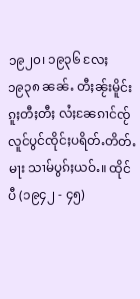၁၉၂၀၊ ၁၉၃၆ လႄႈ ၁၉၃၈ ၼၼ်ႉ တီႈၼႂ်းမိူင်းၵူႈတီႈတီႈ လႆႈၼႄၵၢင်ၸႂ်လူင်ပွင်ၸိုင်ႈပရိတ်ႉတိတ်ႉမႃး သၢမ်ပွၵ်ႈယဝ်ႉ။ ထိုင်ပီ (၁၉၄၂ - ၄၅)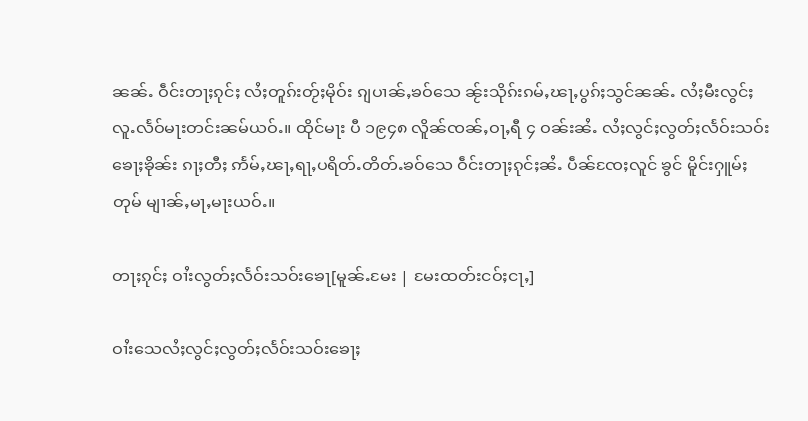ၼၼ်ႉ ဝဵင်းတႃႈၵုင်ႈ လႆႈတူၵ်းတႂ်ႈမိုဝ်း ၵျပၢၼ်ႇၶဝ်သေ ၼႂ်းသိုၵ်းၵမ်ႇၽႃႇပွၵ်ႈသွင်ၼၼ်ႉ လႆႈမီးလွင်ႈလူႉလႅဝ်မႃးတင်းၼမ်ယဝ်ႉ။ ထိုင်မႃး ပီ ၁၉၄၈ လိူၼ်ၸၼ်ႇဝႃႇရီ ၄ ဝၼ်းၼႆႉ လႆႈလွင်ႈလွတ်ႈလႅဝ်းသဝ်းၶေႃႈၶိုၼ်း ၵႃႈတီႈ ဢႅမ်ႇၽႃႇရႃႇပရိတ်ႉတိတ်ႉၶဝ်သေ ဝဵင်းတႃႈၵုင်ႈၼႆႉ ပဵၼ်ၸႄႈလူင် ၶွင် မိူင်းႁူမ်ႈတုမ် မျၢၼ်ႇမႃႇမႃးယဝ်ႉ။

တႃႈၵုင်ႈ ဝၢႆးလွတ်ႈလႅဝ်းသဝ်းၶေႃ[မူၼ်ႉမႄး | မႄးထတ်းငဝ်ႈငႃႇ]

ဝၢႆးသေလႆႈလွင်ႈလွတ်ႈလႅဝ်းသဝ်းၶေႃႈ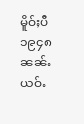မိူဝ်ႈပီ ၁၉၄၈ ၼၼ်ႉယဝ်ႉ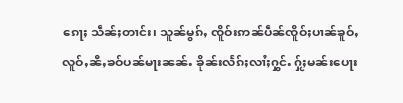ၵေႃႈ သဵၼ်ႈတၢင်း၊ သူၼ်မွၵ်ႇ ၸိူဝ်းဢၼ်ပဵၼ်ၸိူဝ်ႈပၢၼ်ၶူဝ်ႇလူဝ်ႇၼီႇၶဝ်ပၼ်မႃးၼၼ်ႉ ၶိုၼ်းလႅၵ်ႈလၢႆႈႁွင်ႉ ႁႂ်ႈမၼ်းပေႃး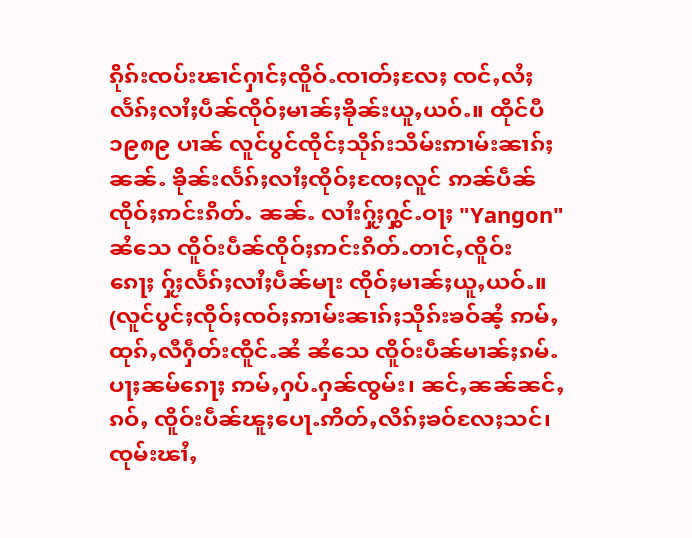ၵိုၵ်းၸပ်းၽၢင်ႁၢင်ႈၸိူဝ်ႉၸၢတ်ႈလႄႈ ၸင်ႇလႆႈလႅၵ်ႈလၢႆႈပဵၼ်ၸိုဝ်ႈမၢၼ်ႈၶိုၼ်းယူႇယဝ်ႉ။ ထိုင်ပီ ၁၉၈၉ ပၢၼ် လူင်ပွင်ၸိုင်ႈသိုၵ်းသိမ်းဢၢမ်းၼၢၵ်ႈၼၼ်ႉ ၶိုၼ်းလႅၵ်ႈလၢႆႈၸိုဝ်ႈၸႄႈလူင် ဢၼ်ပဵၼ်ၸိုဝ်ႈဢင်းၵိတ်ႉ ၼၼ်ႉ လၢႆးႁႂ်ႈႁွင်ႉဝႃႈ "Yangon" ၼႆသေ ၸိူဝ်းပဵၼ်ၸိုဝ်ႈဢင်းၵိတ်ႉတၢင်ႇၸိူဝ်းၵေႃႈ ႁႂ်ႈလႅၵ်ႈလၢႆႈပဵၼ်မႃး ၸိုဝ်ႈမၢၼ်ႈယူႇယဝ်ႉ။ (လူင်ပွင်ႈၸိုဝ်ႈၸဝ်ႈဢၢမ်းၼၢၵ်ႈသိုၵ်းၶဝ်ၼႆ့ ဢမ်ႇထုၵ်ႇလီႁဵတ်းၸိူင်ႉၼႆ ၼႆသေ ၸိူဝ်းပဵၼ်မၢၼ်ႈၵမ်ႉပႃႈၼမ်ၵေႃႈ ဢမ်ႇႁပ်ႉႁၼ်ၸွမ်း၊ ၼင်ႇၼၼ်ၼင်ႇၵဝ်ႇ ၸိူဝ်းပဵၼ်ၽူႈပေႃႉဢိတ်ႇလိၵ်ႈၶဝ်လႄႈသင်၊ ၸုမ်းၽၢႆႇ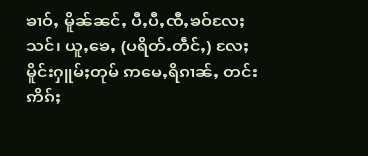ၶၢဝ်ႇ မိူၼ်ၼင်ႇ ပီႇပီႇၸီႇၶဝ်လႄႈသင်၊ ယူႇၶေႇ (ပရိတ်ႉတဵင်ႇ) လႄႈ မိူင်းႁူမ်ႈတုမ် ဢမေႇရိၵၢၼ်ႇ တင်း ဢိၵ်ႈ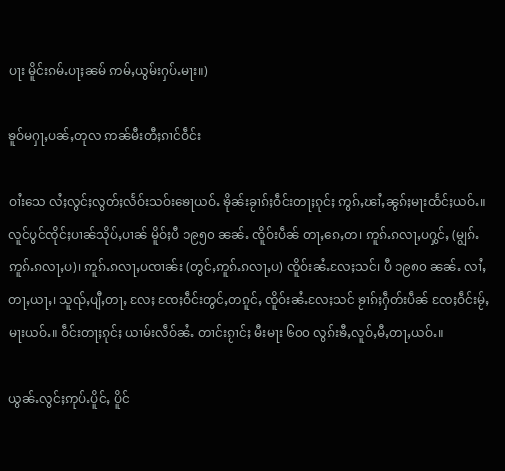ပႃး မိူင်းၵမ်ႉပႃႈၼမ် ဢမ်ႇယွမ်းႁပ်ႉမႃး။)

ၶူဝ်မႁႃႇပၼ်ႇတုလ ဢၼ်မီးတီႈၵၢင်ဝဵင်း

ဝၢႆးသေ လႆႈလွင်ႈလွတ်ႈလႅဝ်းသဝ်းၶေႃယဝ်ႉ ၶိုၼ်းခႂၢၵ်ႈဝဵင်းတႃႈၵုင်ႈ ဢွၵ်ႇၽၢႆႇၼွၵ်ႈမႃးထႅင်ႈယဝ်ႉ။ လူင်ပွင်ၸိုင်ႈပၢၼ်သိုပ်ႇပၢၼ် မိူဝ်ႈပီ ၁၉၅၀ ၼၼ်ႉ ၸိူဝ်းပဵၼ် တႃႇၵေႇတ၊ ဢူၵ်ႉၵလႃႇပႁွင်ႇ (မျွၵ်ႉဢူၵ်ႉၵလႃႇပ)၊ ဢူၵ်ႉၵလႃႇပၸၢၼ်း (တွင်ႇဢူၵ်ႉၵလႃႇပ) ၸိူဝ်းၼႆႉလႄႈသင်၊ ပီ ၁၉၈၀ ၼၼ်ႉ လၢႆႇတႃႇယႃႇ၊ သူၺ်ႇပျီႇတႃႇ လႄႈ ၸႄႈဝဵင်းတွင်ႇတၵူင်ႇ ၸိူဝ်းၼႆႉလႄႈသင် ၶႂၢၵ်ႈႁဵတ်းပဵၼ် ၸႄႈဝဵင်းမႂ်ႇမႃးယဝ်ႉ။ ဝဵင်းတႃႈၵုင်ႈ ယၢမ်းလဵဝ်ၼႆႉ တၢင်းၵႂၢင်ႈ မီးမႃး ၆၀၀ လွၵ်းၶီႇလူဝ်ႇမီႇတႃႇယဝ်ႉ။

ယွၼ်ႉလွင်ႈဢုပ်ႉပိူင်ႇ ပိူင်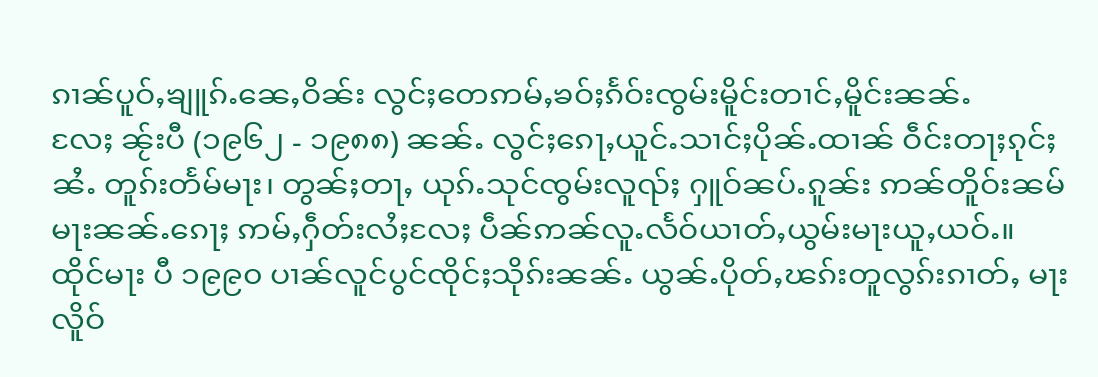ၵၢၼ်ပူဝ်ႇၶျူၵ်ႉၼေႇဝိၼ်း လွင်ႈတေဢမ်ႇၶဝ်ႈၵႅဝ်းၸွမ်းမိူင်းတၢင်ႇမိူင်းၼၼ်ႉလႄႈ ၼႂ်းပီ (၁၉၆၂ - ၁၉၈၈) ၼၼ်ႉ လွင်ႈၵေႃႇယူင်ႉသၢင်ႈပိုၼ်ႉထၢၼ် ဝဵင်းတႃႈၵုင်ႈၼႆႉ တူၵ်းတႅမ်မႃး၊ တွၼ်ႈတႃႇ ယုၵ်ႉသုင်ၸွမ်းလူၺ်ႈ ႁူဝ်ၼပ်ႉၵူၼ်း ဢၼ်တိူဝ်းၼမ်မႃးၼၼ်ႉၵေႃႈ ဢမ်ႇႁဵတ်းလႆႈလႄႈ ပဵၼ်ဢၼ်လူႉလႅဝ်ယၢတ်ႇယွမ်းမႃးယူႇယဝ်ႉ။ ထိုင်မႃး ပီ ၁၉၉၀ ပၢၼ်လူင်ပွင်ၸိုင်ႈသိုၵ်းၼၼ်ႉ ယွၼ်ႉပိုတ်ႇၽၵ်းတူလွၵ်းၵၢတ်ႇ မႃးလိူဝ်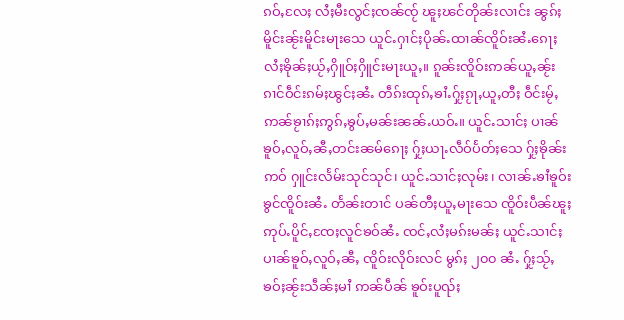ၵဝ်ႇလႄႈ လႆႈမီးလွင်ႈၸၼ်ၸႂ် ၽူႈၽင်တိုၼ်းလၢင်း ၼွၵ်ႈမိူင်းၼႂ်းမိူင်းမႃးသေ ယူင်ႉႁၢင်ႈပိုၼ်ႉထၢၼ်ၸိူဝ်းၼႆႉၵေႃႈ လႆႈၶိုၼ်ႈယႂ်ႇႁိူဝ်ႈႁိူင်းမႃးယူႇ။ ၵူၼ်းၸိူဝ်းဢၼ်ယူႇၼႂ်းၵၢင်ဝဵင်းၵမ်ႈၽွင်ႈၼႆႉ တဵၵ်းထုၵ်ႇၶၢႆႉႁႂ်ႈၵႂႃႇယူႇတီႈ ဝဵင်းမႂ်ႇ ဢၼ်ၶႂၢၵ်ႈဢွၵ်ႇၶွပ်ႇမၼ်းၼၼ်ႉယဝ်ႉ။ ယူင်ႉသၢင်ႈ ပၢၼ်ၶူဝ်ႇလူဝ်ႇၼီႇတင်းၼမ်ၵေႃႈ ႁႂ်ႈယႃႉလဵဝ်ပႅတ်ႈသေ ႁႂ်ႈၶိုၼ်းဢဝ် ႁူင်းလႅမ်းသုင်သုင်၊ ယူင်ႉသၢင်ႈလုမ်း၊ လၢၼ်ႉၶၢႆၶူဝ်းၶွင်ၸိူဝ်းၼႆႉ တႅၼ်းတၢင် ပၼ်တီႈယူႇမႃးသေ ၸိူဝ်းပဵၼ်ၽူႈဢုပ်ႉပိူင်ႇၸႄႈလူင်ၶဝ်ၼႆႉ ၸင်ႇလႆႈမၵ်းမၼ်ႈ ယူင်ႉသၢင်ႈပၢၼ်ၶူဝ်ႇလူဝ်ႇၼီႇ ၸိူဝ်းလိုဝ်းလင် မွၵ်ႈ ၂၀၀ ၼႆႉ ႁႂ်ႈသႂ်ႇၶဝ်ႈၼႂ်းသဵၼ်ႈမၢႆ ဢၼ်ပဵၼ် ၶူဝ်းပူၺ်ႈ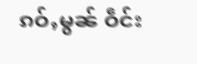ၵဝ်ႇမွၼ် ဝဵင်း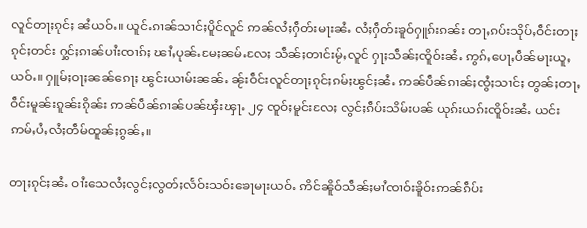လူင်တႃႈၵုင်ႈ ၼႆယဝ်ႉ။ ယူင်ႉၵၢၼ်သၢင်ႈပိူင်လူင် ဢၼ်လႆႈႁဵတ်းမႃးၼႆႉ လႆႈႁဵတ်းၶူဝ်ႁူၵ်းၵၼ်း တႃႇၵပ်းသိုပ်ႇဝဵင်းတႃႈၵုင်ႈတင်း ႁွင်ႈၵၢၼ်ပၢႆးၸၢၵ်ႈ ၽၢႆႇပုၼ်ႉမႄႈၼမ်ႉလႄႈ သဵၼ်ႈတၢင်းမႂ်ႇလူင် ႁႃႈသဵၼ်ႈၸိူဝ်းၼႆႉ ဢွၵ်ႇပေႃႇပဵၼ်မႃးယူႇယဝ်ႉ။ ႁူမ်ႈဝႃႈၼၼ်ၵေႃႈ ၽွင်းယၢမ်းၼၼ်ႉ ၼႂ်းဝဵင်းလူင်တႃႈၵုင်ႈၵမ်ႈၽွင်ႈၼႆႉ ဢၼ်ပဵၼ်ၵၢၼ်ႈၸွႆႈသၢင်ႈ တွၼ်ႈတႃႇဝဵင်းမူၼ်းၵူၼ်းၵိုၼ်း ဢၼ်ပဵၼ်ၵၢၼ်ပၼ်ၾႆးၾႃႉ ၂၄ ၸူဝ်ႈမူင်းလႄႈ လွင်ႈၵဵပ်းသိမ်းပၼ် ယုၵ်းယၵ်းၸိူဝ်းၼႆႉ ယင်းဢမ်ႇပႆႇလႆႈတဵမ်ထူၼ်ႈၵွၼ်ႇ။

တႃႈၵုင်ႈၼႆႉ ဝၢႆးသေလႆႈလွင်ႈလွတ်ႈလႅဝ်းသဝ်းၶေႃမႃးယဝ်ႉ ဢိင်ၼိူဝ်သဵၼ်ႈမၢႆၸၢဝ်းၶိူဝ်းဢၼ်ၵဵပ်း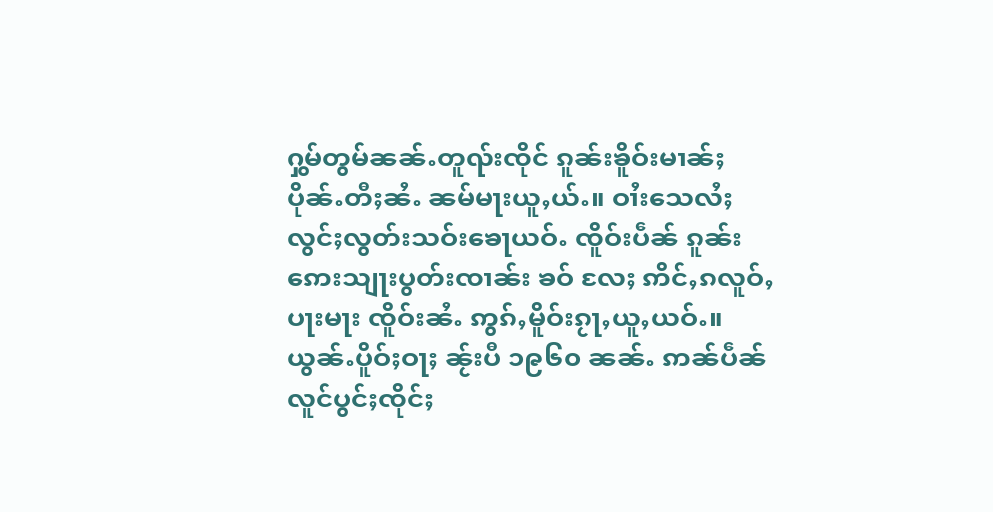ႁွမ်တွမ်ၼၼ်ႉတူၺ်းၸိုင် ၵူၼ်းၶိူဝ်းမၢၼ်ႈ ပိုၼ်ႉတီႈၼႆႉ ၼမ်မႃးယူႇယ်ႉ။ ဝၢႆးသေလႆႈလွင်ႈလွတ်းသဝ်းၶေႃယဝ်ႉ ၸိူဝ်းပဵၼ် ၵူၼ်းဢေးသျႃးပွတ်းၸၢၼ်း ၶဝ် လႄႈ ဢိင်ႇၵလူဝ်ႇပႃးမႃး ၸိူဝ်းၼႆႉ ဢွၵ်ႇမိူဝ်းၵႂႃႇယူႇယဝ်ႉ။ ယွၼ်ႉပိူဝ်ႈဝႃႈ ၼႂ်းပီ ၁၉၆၀ ၼၼ်ႉ ဢၼ်ပဵၼ်လူင်ပွင်ႈၸိုင်ႈ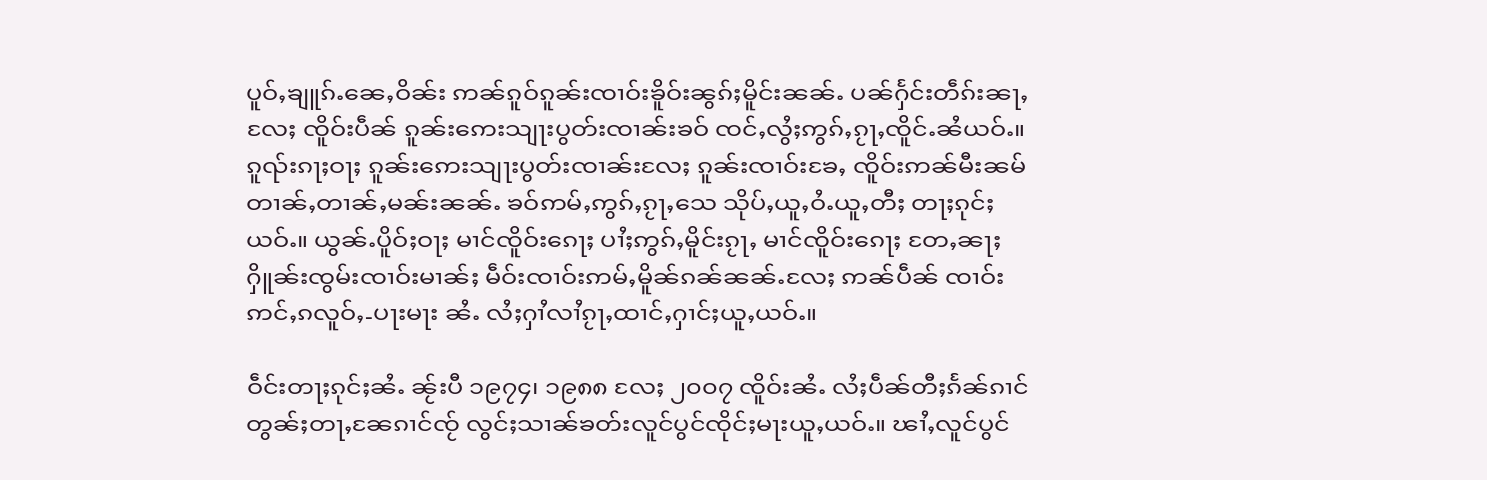ပူဝ်ႇၶျူၵ်ႉၼေႇဝိၼ်း ဢၼ်ၵူဝ်ၵူၼ်းၸၢဝ်းၶိူဝ်းၼွၵ်ႈမိူင်းၼၼ်ႉ ပၼ်ႁႅင်းတဵၵ်းၼႃႇလႄႈ ၸိူဝ်းပဵၼ် ၵူၼ်းဢေးသျႃးပွတ်းၸၢၼ်းၶဝ် ၸင်ႇလွႆႈဢွၵ်ႇၵႂႃႇၸိူင်ႉၼႆယဝ်ႉ။ ၵူၺ်းၵႃႈဝႃႈ ၵူၼ်းဢေးသျႃးပွတ်းၸၢၼ်းလႄႈ ၵူၼ်းၸၢဝ်းၶႄႇ ၸိူဝ်းဢၼ်မီးၼမ်တၢၼ်ႇတၢၼ်ႇမၼ်းၼၼ်ႉ ၶဝ်ဢမ်ႇဢွၵ်ႇၵႂႃႇသေ သိုပ်ႇယူႇဝႆႉယူႇတီႈ တႃႈၵုင်ႈယဝ်ႉ။ ယွၼ်ႉပိူဝ်ႈဝႃႈ မၢင်ၸိူဝ်းၵေႃႈ ပၢႆႈဢွၵ်ႇမိူင်းၵႂႃႇ မၢင်ၸိူဝ်းၵေႃႈ တႄႇၼႃႈႁိူၼ်းၸွမ်းၸၢဝ်းမၢၼ်ႈ မဵဝ်းၸၢဝ်းဢမ်ႇမိူၼ်ၵၼ်ၼၼ်ႉလႄႈ ဢၼ်ပဵၼ် ၸၢဝ်းဢင်ႇၵလူဝ်ႇ-ပႃးမႃး ၼႆႉ လႆႈႁၢႆလၢႆၵႂႃႇထၢင်ႇႁၢင်ႈယူႇယဝ်ႉ။

ဝဵင်းတႃႈၵုင်ႈၼႆႉ ၼႂ်းပီ ၁၉၇၄၊ ၁၉၈၈ လႄႈ ၂၀၀၇ ၸိူဝ်းၼႆႉ လႆႈပဵၼ်တီႈၵႅၼ်ၵၢင် တွၼ်ႈတႃႇၼႄၵၢင်ၸႂ် လွင်ႈသၢၼ်ၶတ်းလူင်ပွင်ၸိုင်ႈမႃးယူႇယဝ်ႉ။ ၽၢႆႇလူင်ပွင်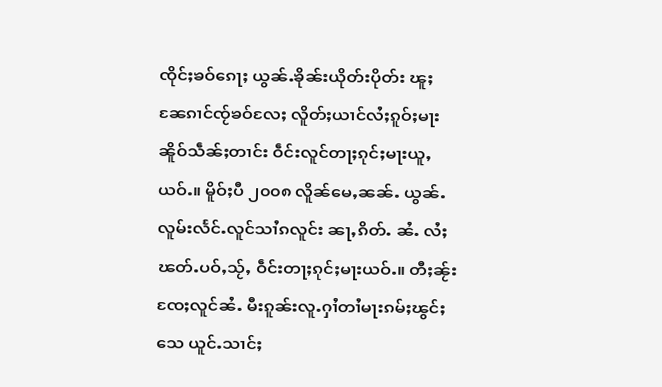ၸိုင်ႈၶဝ်ၵေႃႈ ယွၼ်ႉၶိုၼ်းယိုတ်းပိုတ်း ၽူႈၼႄၵၢင်ၸႂ်ၶဝ်လႄႈ လိူတ်ႈယၢင်လႆႈၵူဝ်ႈမႃး ၼိူဝ်သဵၼ်ႈတၢင်း ဝဵင်းလူင်တႃႈၵုင်ႈမႃးယူႇယဝ်ႉ။ မိူဝ်ႈပီ ၂၀၀၈ လိူၼ်မေႇၼၼ်ႉ ယွၼ်ႉ လူမ်းလႅင်ႉလူင်သၢႆၵလူင်း ၼႃႇၵိတ်ႉ ၼႆႉ လႆႈၽတ်ႉပဝ်ႇသႂ်ႇ ဝဵင်းတႃႈၵုင်ႈမႃးယဝ်ႉ။ တီႈၼႂ်းၸႄႈလူင်ၼႆႉ မီးၵူၼ်းလူႉႁၢႆတၢႆမႃးၵမ်ႈၽွင်ႈသေ ယူင်ႉသၢင်ႈ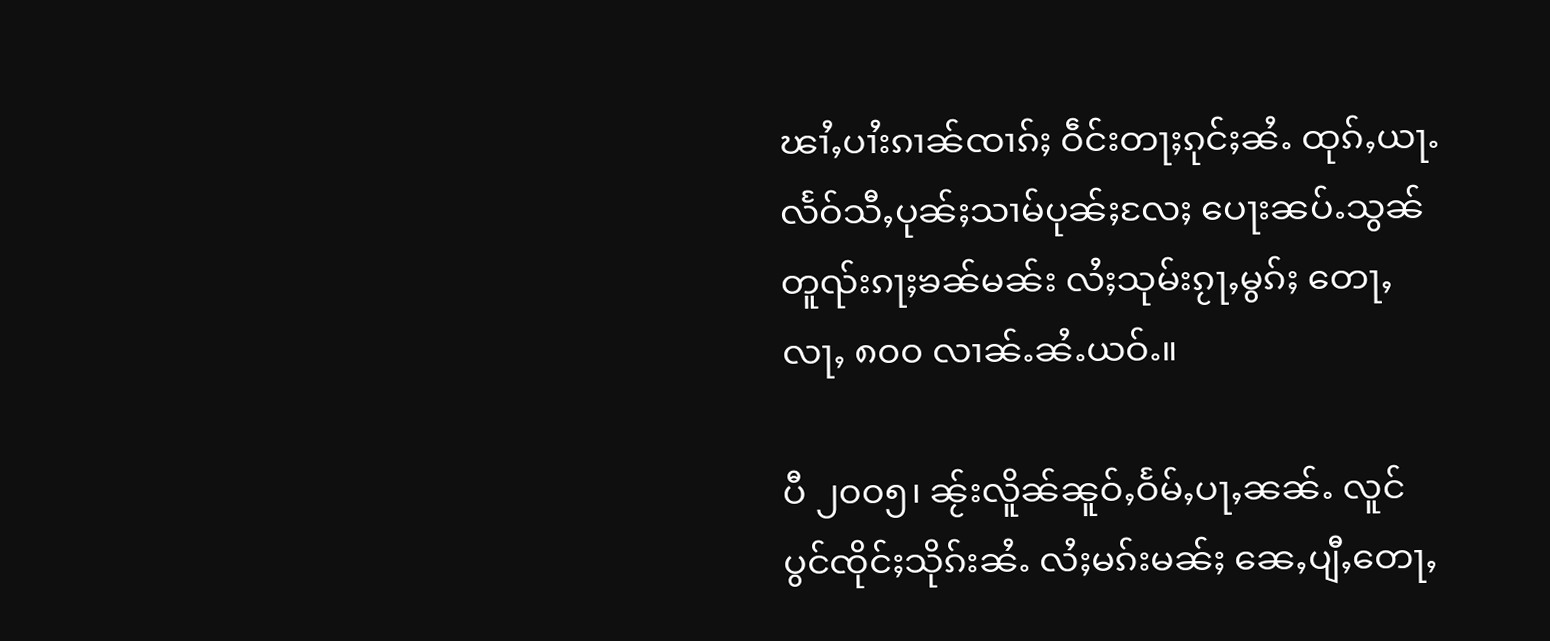ၽၢႆႇပၢႆးၵၢၼ်ၸၢၵ်ႈ ဝဵင်းတႃႈၵုင်ႈၼႆႉ ထုၵ်ႇယႃႉလႅဝ်သီႇပုၼ်ႈသၢမ်ပုၼ်ႈလႄႈ ပေႃးၼပ်ႉသွၼ်တူၺ်းၵႃႈၶၼ်မၼ်း လႆႈသုမ်းၵႂႃႇမွၵ်ႈ တေႃႇလႃႇ ၈၀၀ လၢၼ်ႉၼႆႉယဝ်ႉ။

ပီ ၂၀၀၅၊ ၼႂ်းလိူၼ်ၼူဝ်ႇဝႅမ်ႇပႃႇၼၼ်ႉ လူင်ပွင်ၸိုင်ႈသိုၵ်းၼႆႉ လႆႈမၵ်းမၼ်ႈ ၼေႇပျီႇတေႃႇ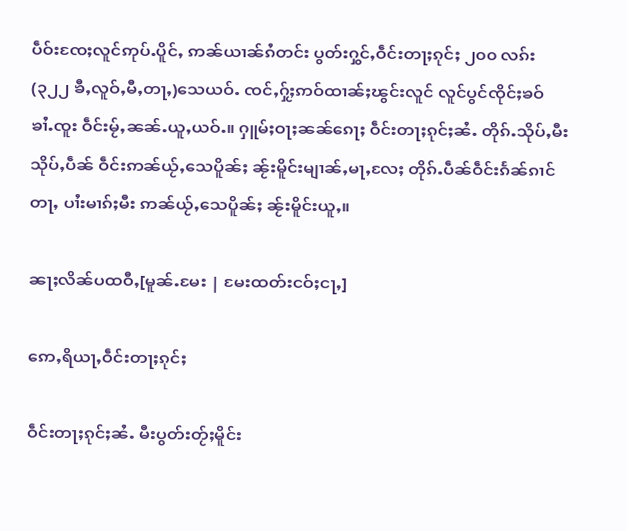ပဵဝ်းၸႄႈလူင်ဢုပ်ႉပိူင်ႇ ဢၼ်ယၢၼ်ၵႆတင်း ပွတ်းႁွင်ႇဝဵင်းတႃႈၵုင်ႈ ၂၀၀ လၵ်း (၃၂၂ ၶီႇလူဝ်ႇမီႇတႃႇ)သေယဝ်ႉ ၸင်ႇႁႂ်ႈဢဝ်ထၢၼ်ႈၽွင်းလူင် လူင်ပွင်ၸိုင်ႈၶဝ် ၶၢႆႉၸူး ဝဵင်းမႂ်ႇၼၼ်ႉယူႇယဝ်ႉ။ ႁူမ်ႈဝႃႈၼၼ်ၵေႃႈ ဝဵင်းတႃႈၵုင်ႈၼႆႉ တိုၵ်ႉသိုပ်ႇမီး သိုပ်ႇပဵၼ် ဝဵင်းဢၼ်ယႂ်ႇသေပိူၼ်ႈ ၼႂ်းမိူင်းမျၢၼ်ႇမႃႇလႄႈ တိုၵ်ႉပဵၼ်ဝဵင်းၵႅၼ်ၵၢင်တႃႇ ပၢႆးမၢၵ်ႈမီး ဢၼ်ယႂ်ႇသေပိူၼ်ႈ ၼႂ်းမိူင်းယူႇ။

ၼႃႈလိၼ်ပထဝီႇ[မူၼ်ႉမႄး | မႄးထတ်းငဝ်ႈငႃႇ]

ဢေႇရိယႃႇဝဵင်းတႃႈၵုင်ႈ

ဝဵင်းတႃႈၵုင်ႈၼႆႉ မီးပွတ်းတႂ်ႈမိူင်း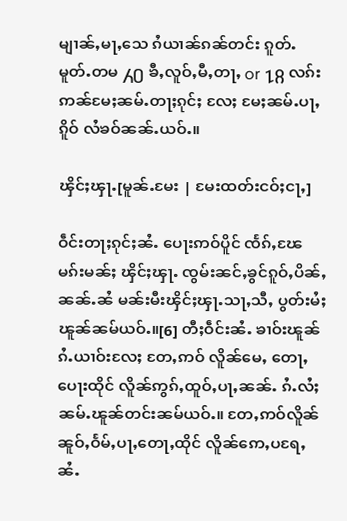မျၢၼ်ႇမႃႇသေ ၵႆယၢၼ်ၵၼ်တင်း ၵူတ်ႉမူတ်ႉတမ ႓႐ ၶီႇလူဝ်ႇမီႇတႃႇ or ႑႙ လၵ်း ဢၼ်မႄႈၼမ်ႉတႃႈၵုင်ႈ လႄႈ မႄႈၼမ်ႉပႃႇၵိူဝ် လႆၶဝ်ၼၼ်ႉယဝ်ႉ။

ၾိင်ႈၾႃႉ[မူၼ်ႉမႄး | မႄးထတ်းငဝ်ႈငႃႇ]

ဝဵင်းတႃႈၵုင်ႈၼႆႉ ပေႃးဢဝ်ပိူင် ၸႅၵ်ႇၽႄမၵ်းမၼ်ႈ ၾိင်ႈၾႃႉ ၸွမ်းၼင်ႇၶွင်ၵူဝ်ႇပိၼ်ႇၼၼ်ႉၼႆ မၼ်းမီးၾိင်ႈၾႃႉသႃႇသီႇ ပွတ်းမႆႈၽူၼ်ၼမ်ယဝ်ႉ။[6] တီႈဝဵင်းၼႆႉ ၶၢဝ်းၽူၼ်ၵႆႉယၢဝ်းလႄႈ တႄႇဢဝ် လိူၼ်မေႇ တေႃႇပေႃးထိုင် လိူၼ်ဢွၵ်ႇထူဝ်ႇပႃႇၼၼ်ႉ ၵႆႉလႆႈ ၼမ်ႉၽူၼ်တင်းၼမ်ယဝ်ႉ။ တႄႇဢဝ်လိူၼ်ၼူဝ်ႇဝႅမ်ႇပႃႇတေႃႇထိုင် လိူၼ်ဢေႇပရႄႇၼႆႉ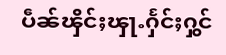ပဵၼ်ၾိင်ႈၾႃႉႁႅင်ႈႁွင်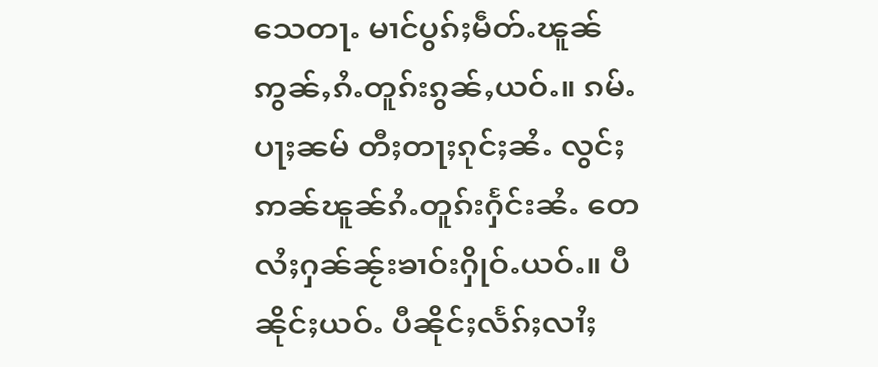သေတႃႉ မၢင်ပွၵ်ႈမဵတ်ႉၽူၼ်ဢွၼ်ႇၵႆႉတူၵ်းၵွၼ်ႇယဝ်ႉ။ ၵမ်ႉပႃႈၼမ် တီႈတႃႈၵုင်ႈၼႆႉ လွင်ႈဢၼ်ၽူၼ်ၵႆႉတူၵ်းႁႅင်းၼႆႉ တေလႆႈႁၼ်ၼႂ်းၶၢဝ်းႁိုဝ်ႉယဝ်ႉ။ ပီၼိုင်ႈယဝ်ႉ ပီၼိုင်ႈလႅၵ်ႈလၢႆႈ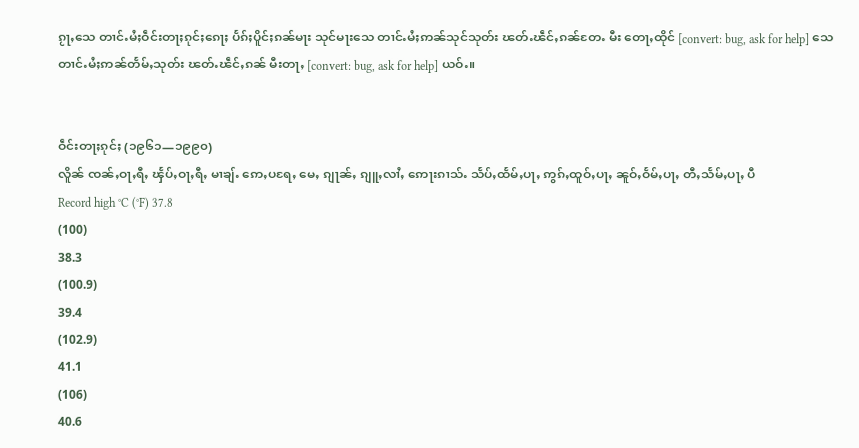ၵႂႃႇသေ တၢင်ႉမႆႈဝဵင်းတႃႈၵုင်ႈၵေႃႈ ပႅၵ်ႈပိူင်ႈၵၼ်မႃး သုင်မႃးသေ တၢင်ႉမႆႈဢၼ်သုင်သုတ်း ၽတ်ႉၽဵင်ႇၵၼ်တႄႉ မီး တေႃႇထိုင် [convert: bug, ask for help] သေ တၢင်ႉမႆႈဢၼ်တႅမ်ႇသုတ်း ၽတ်ႉၽဵင်ႇၵၼ် မီးတႃႇ [convert: bug, ask for help] ယဝ်ႉ။


ဝဵင်းတႃႈၵုင်ႈ (၁၉၆၁—၁၉၉၀)
လိူၼ် ၸၼ်ႇဝႃႇရီႇ ၾႅပ်ႇဝႃႇရီႇ မၢၶျ်ႉ ဢေႇပရႄႇ မေႇ ၵျႃၼ်ႇ ၵျူႇလၢႆႇ ဢေႃးၵၢသ်ႉ သႅပ်ႇထႅမ်ႇပႃႇ ဢွၵ်ႇထူဝ်ႇပႃႇ ၼူဝ်ႇဝႅမ်ႇပႃႇ တီႇသႅမ်ႇပႃႇ ပီ
Record high °C (°F) 37.8
(100)
38.3
(100.9)
39.4
(102.9)
41.1
(106)
40.6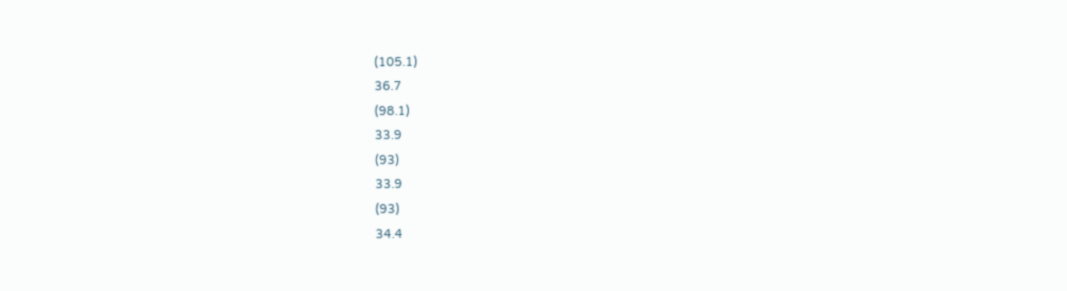(105.1)
36.7
(98.1)
33.9
(93)
33.9
(93)
34.4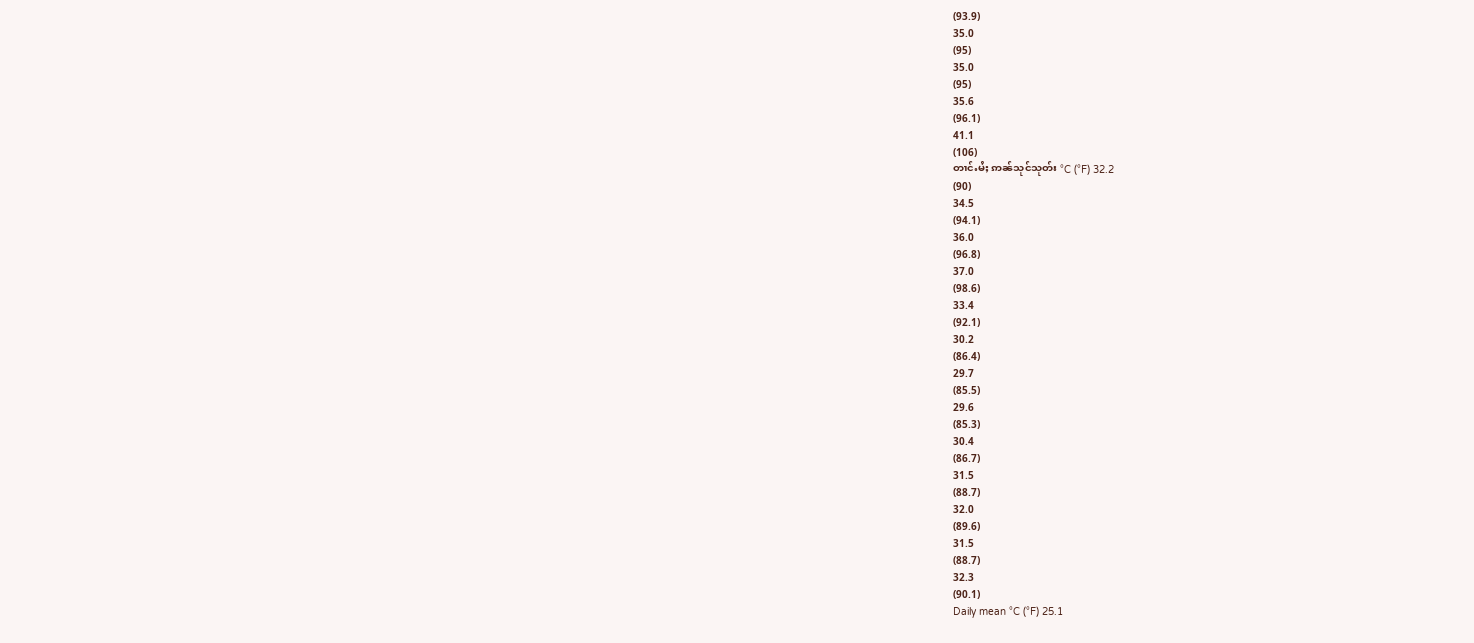(93.9)
35.0
(95)
35.0
(95)
35.6
(96.1)
41.1
(106)
တၢင်ႉမႆႈ ဢၼ်သုင်သုတ်း °C (°F) 32.2
(90)
34.5
(94.1)
36.0
(96.8)
37.0
(98.6)
33.4
(92.1)
30.2
(86.4)
29.7
(85.5)
29.6
(85.3)
30.4
(86.7)
31.5
(88.7)
32.0
(89.6)
31.5
(88.7)
32.3
(90.1)
Daily mean °C (°F) 25.1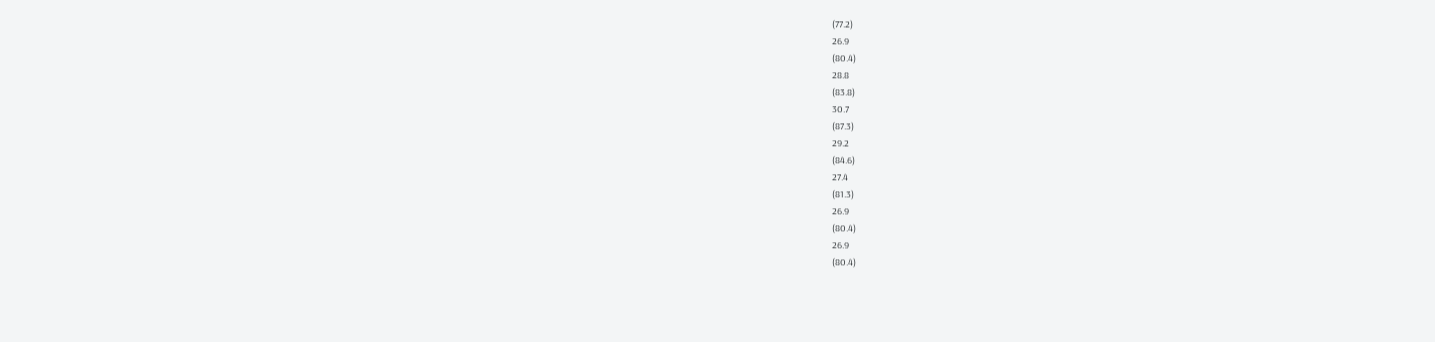(77.2)
26.9
(80.4)
28.8
(83.8)
30.7
(87.3)
29.2
(84.6)
27.4
(81.3)
26.9
(80.4)
26.9
(80.4)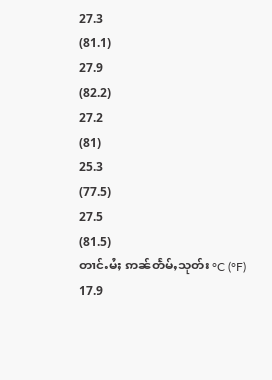27.3
(81.1)
27.9
(82.2)
27.2
(81)
25.3
(77.5)
27.5
(81.5)
တၢင်ႉမႆႈ ဢၼ်တႅမ်ႇသုတ်း °C (°F) 17.9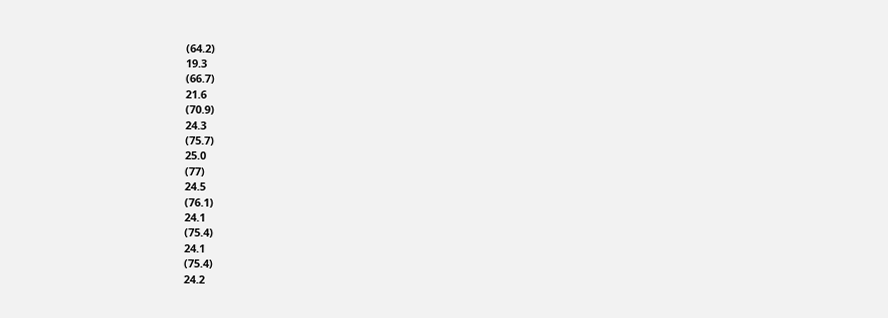(64.2)
19.3
(66.7)
21.6
(70.9)
24.3
(75.7)
25.0
(77)
24.5
(76.1)
24.1
(75.4)
24.1
(75.4)
24.2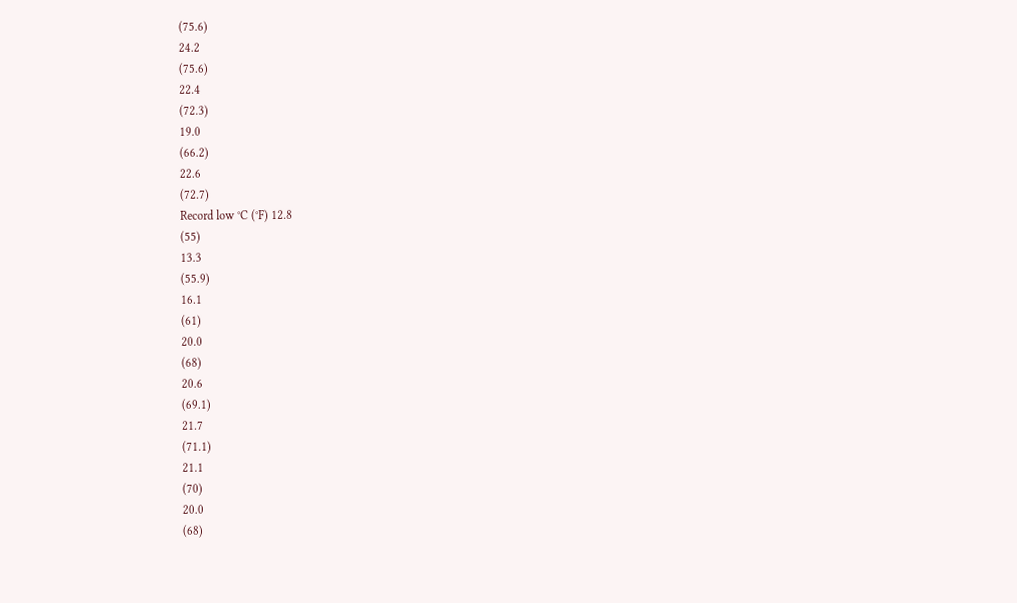(75.6)
24.2
(75.6)
22.4
(72.3)
19.0
(66.2)
22.6
(72.7)
Record low °C (°F) 12.8
(55)
13.3
(55.9)
16.1
(61)
20.0
(68)
20.6
(69.1)
21.7
(71.1)
21.1
(70)
20.0
(68)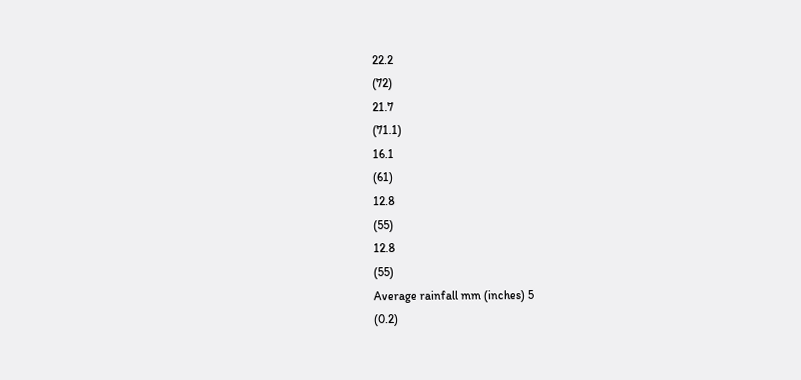22.2
(72)
21.7
(71.1)
16.1
(61)
12.8
(55)
12.8
(55)
Average rainfall mm (inches) 5
(0.2)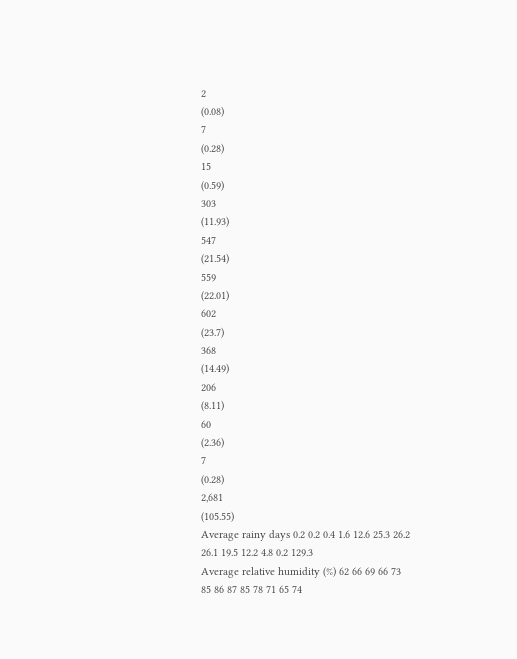2
(0.08)
7
(0.28)
15
(0.59)
303
(11.93)
547
(21.54)
559
(22.01)
602
(23.7)
368
(14.49)
206
(8.11)
60
(2.36)
7
(0.28)
2,681
(105.55)
Average rainy days 0.2 0.2 0.4 1.6 12.6 25.3 26.2 26.1 19.5 12.2 4.8 0.2 129.3
Average relative humidity (%) 62 66 69 66 73 85 86 87 85 78 71 65 74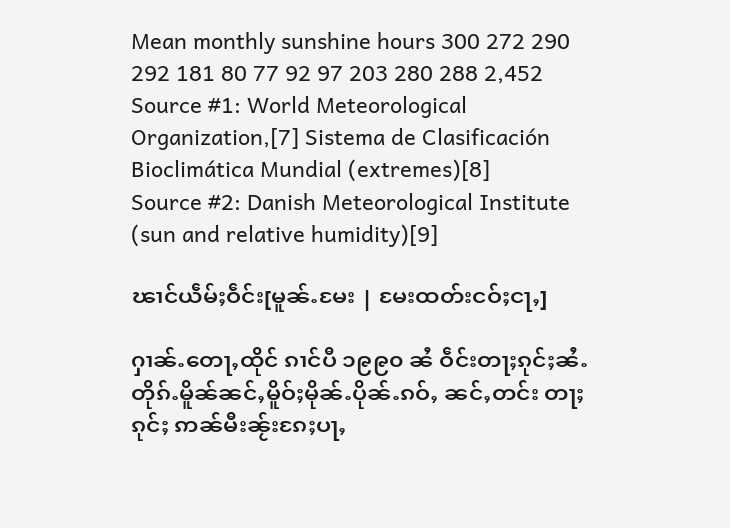Mean monthly sunshine hours 300 272 290 292 181 80 77 92 97 203 280 288 2,452
Source #1: World Meteorological Organization,[7] Sistema de Clasificación Bioclimática Mundial (extremes)[8]
Source #2: Danish Meteorological Institute (sun and relative humidity)[9]

ၽၢင်ယဵမ်ႈဝဵင်း[မူၼ်ႉမႄး | မႄးထတ်းငဝ်ႈငႃႇ]

ႁၢၼ်ႉတေႃႇထိုင် ၵၢင်ပီ ၁၉၉၀ ၼႆ ဝဵင်းတႃႈၵုင်ႈၼႆႉ တိုၵ်ႉမိူၼ်ၼင်ႇမိူဝ်ႈမိုၼ်ႉပိုၼ်ႉၵဝ်ႇ ၼင်ႇတင်း တႃႈၵုင်ႈ ဢၼ်မီးၼႂ်းၵႄႈပႃႇ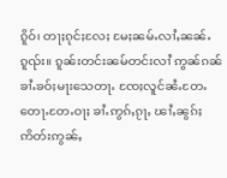ၵိူဝ်၊ တႃႈၵုင်ႈလႄႈ မႄႈၼမ်ႉလၢႆႇၼၼ်ႉၵူၺ်း။ ၵူၼ်းတင်းၼမ်တင်းလၢႆ ဢွၼ်ၵၼ် ၶၢႆႉၶဝ်ႈမႃးသေတႃႉ ၸႄႈလူင်ၼႆႉတႄႉ တေႃႉတႄႉဝႃႈ ၶၢႆႉဢွၵ်ႇၵႂႃႇ ၽၢႆႇၼွၵ်ႈဢိတ်းဢွၼ်ႇ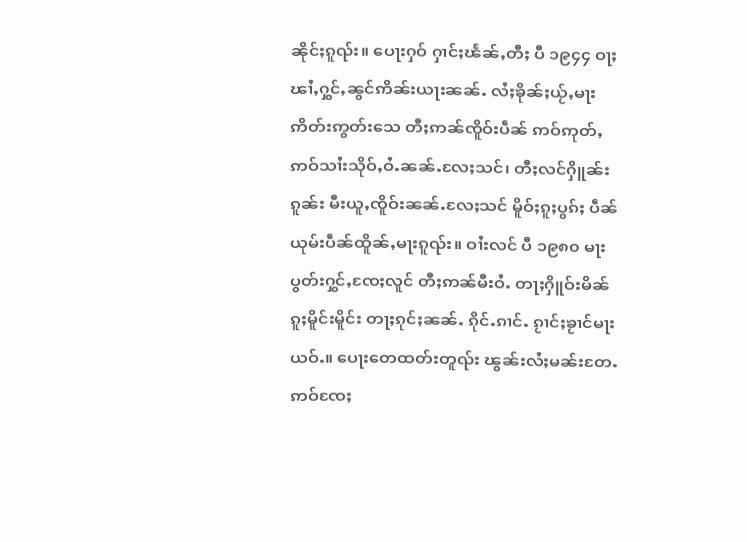ၼိုင်ႈၵူၺ်း။ ပေႃးႁဝ် ႁၢင်ႈၽႅၼ်ႇတီႈ ပီ ၁၉၄၄ ဝႃႈ ၽၢႆႇႁွင်ႇၼွင်ဢိၼ်းယႃးၼၼ်ႉ လႆႈၶိုၼ်ႈယႂ်ႇမႃးဢိတ်းဢွတ်းသေ တီႈဢၼ်ၸိူဝ်းပဵၼ် ဢဝ်ဢုတ်ႇဢဝ်သၢႆးသိုဝ်ႇဝႆႉၼၼ်ႉလႄႈသင်၊ တီႈလင်ႁိူၼ်းၵူၼ်း မီးယူႇၸိူဝ်းၼၼ်ႉလႄႈသင် မိူဝ်ႈၵူႈပွၵ်ႈ ပဵၼ်ယုမ်းပဵၼ်ထိူၼ်ႇမႃးၵူၺ်း။ ဝၢႆးလင် ပီ ၁၉၈၀ မႃး ပွတ်းႁွင်ႇၸႄႈလူင် တီႈဢၼ်မီးဝႆႉ တႃႈႁိူဝ်းမိၼ်ၵူႈမိူင်းမိူင်း တႃႈၵုင်ႈၼၼ်ႉ ၵိုင်ႉၵၢင်ႉ ၵႂၢင်ႈၶႂၢင်မႃးယဝ်ႉ။ ပေႃးတေထတ်းတူၺ်း ၽွၼ်းလႆႈမၼ်းတႄႉ ဢဝ်ၸႄႈ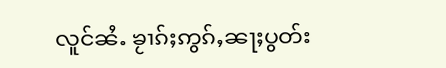လူင်ၼႆႉ ၶႂၢၵ်ႈဢွၵ်ႇၼႃႈပွတ်း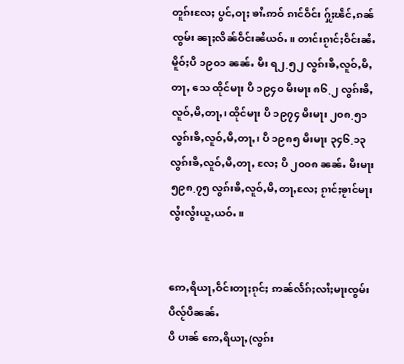တူၵ်းလႄႈ ပွင်ႇဝႃႈ ၶၢႆႉဢဝ် ၵၢင်ဝဵင်း ႁႂ်ႈၽဵင်ႇၵၼ်ၸွမ်း ၼႃႈလိၼ်ဝဵင်းၼႆယဝ်ႉ။ တၢင်းၵႂၢင်ႈဝဵင်းၼႆႉ မိူဝ်ႈပီ ၁၉၀၁ ၼၼ်ႉ မီး ရ၂.၅၂ လွၵ်းၶီႇလူဝ်ႇမီႇတႃႇ သေ ထိုင်မႃး ပီ ၁၉၄၀ မီးမႃး ၈၆.၂ လွၵ်းၶီႇလူဝ်ႇမီႇတႃႇ၊ ထိုင်မႃး ပီ ၁၉၇၄ မီးမႃး ၂၀၈.၅၁ လွၵ်းၶီႇလူဝ်ႇမီႇတႃႇ၊ ပီ ၁၉၈၅ မီးမႃး ၃၄၆.၁၃ လွၵ်းၶီႇလူဝ်ႇမီႇတႃႇ လႄႈ ပီ ၂၀၀၈ ၼၼ်ႉ မီးမႃး ၅၉၈.၇၅ လွၵ်းၶီႇလူဝ်ႇမီႇတႃႇလႄႈ ၵႂၢင်ႈၶႂၢင်မႃး လွႆးလွႆးယူႇယဝ်ႉ။


ဢေႇရိယႃႇဝဵင်းတႃႈၵုင်ႈ ဢၼ်လႅၵ်ႈလၢႆႈမႃးၸွမ်း ပီလႂ်ပီၼၼ်ႉ
ပီ ပၢၼ် ဢေႇရိယႃႇ(လွၵ်း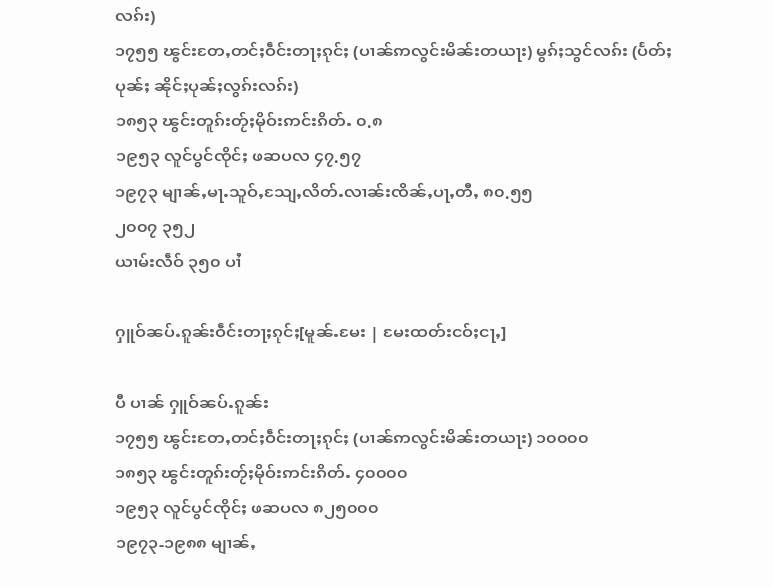လၵ်း)
၁၇၅၅ ၽွင်းတႄႇတင်ႈဝဵင်းတႃႈၵုင်ႈ (ပၢၼ်ဢလွင်းမိၼ်းတယႃး) မွၵ်ႈသွင်လၵ်း (ပႅတ်ႈပုၼ်ႈ ၼိုင်ႈပုၼ်ႈလွၵ်းလၵ်း)
၁၈၅၃ ၽွင်းတူၵ်းတႂ်ႈမိုဝ်းဢင်းၵိတ်ႉ ၀.၈
၁၉၅၃ လူင်ပွင်ၸိုင်ႈ ဖဆပလ ၄၇.၅၇
၁၉၇၃ မျၢၼ်ႇမႃႉသူဝ်ႇသျႄႇလိတ်ႉလၢၼ်းၸိၼ်ႇပႃႇတီႇ ၈၀.၅၅
၂၀၀၇ ၃၅၂
ယၢမ်းလဵဝ် ၃၅၀ ပၢႆ

ႁူဝ်ၼပ်ႉၵူၼ်းဝဵင်းတႃႈၵုင်ႈ[မူၼ်ႉမႄး | မႄးထတ်းငဝ်ႈငႃႇ]

ပီ ပၢၼ် ႁူဝ်ၼပ်ႉၵူၼ်း
၁၇၅၅ ၽွင်းတႄႇတင်ႈဝဵင်းတႃႈၵုင်ႈ (ပၢၼ်ဢလွင်းမိၼ်းတယႃး) ၁၀၀၀၀
၁၈၅၃ ၽွင်းတူၵ်းတႂ်ႈမိုဝ်းဢင်းၵိတ်ႉ ၄၀၀၀၀
၁၉၅၃ လူင်ပွင်ၸိုင်ႈ ဖဆပလ ၈၂၅၀၀၀
၁၉၇၃-၁၉၈၈ မျၢၼ်ႇ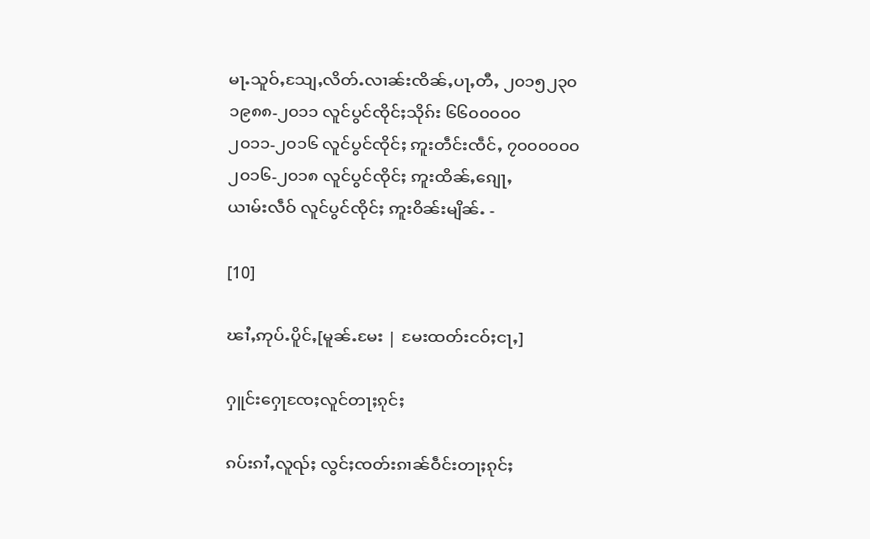မႃႉသူဝ်ႇသျႄႇလိတ်ႉလၢၼ်းၸိၼ်ႇပႃႇတီႇ ၂၀၁၅၂၃၀
၁၉၈၈-၂၀၁၁ လူင်ပွင်ၸိုင်ႈသိုၵ်း ၆၆၀၀၀၀၀
၂၀၁၁-၂၀၁၆ လူင်ပွင်ၸိုင်ႈ ဢူးတဵင်းၸဵင်ႇ ၇၀၀၀၀၀၀
၂၀၁၆-၂၀၁၈ လူင်ပွင်ၸိုင်ႈ ဢူးထိၼ်ႇၵျေႃႇ
ယၢမ်းလဵဝ် လူင်ပွင်ၸိုင်ႈ ဢူးဝိၼ်းမျိၼ်ႉ -

[10]

ၽၢႆႇဢုပ်ႉပိူင်ႇ[မူၼ်ႉမႄး | မႄးထတ်းငဝ်ႈငႃႇ]

ႁူင်းႁေႃၸႄႈလူင်တႃႈၵုင်ႈ

ၵပ်းၵၢႆႇလူၺ်ႈ လွင်ႈၸတ်းၵၢၼ်ဝဵင်းတႃႈၵုင်ႈ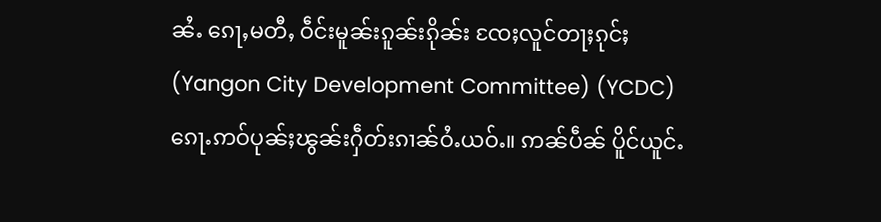ၼႆႉ ၵေႃႇမတီႇ ဝဵင်းမူၼ်းၵူၼ်းၵိုၼ်း ၸႄႈလူင်တႃႈၵုင်ႈ (Yangon City Development Committee) (YCDC) ၵေႃႉဢဝ်ပုၼ်ႈၽွၼ်းႁဵတ်းၵၢၼ်ဝႆႉယဝ်ႉ။ ဢၼ်ပဵၼ် ပိူင်ယူင်ႉ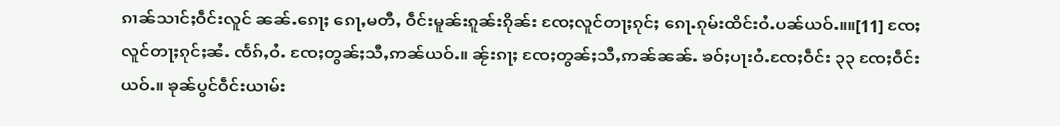ၵၢၼ်သၢင်ႈဝဵင်းလူင် ၼၼ်ႉၵေႃႈ ၵေႃႇမတီႇ ဝဵင်းမူၼ်းၵူၼ်းၵိုၼ်း ၸႄႈလူင်တႃႈၵုင်ႈ ၵေႃႉၵုမ်းထိင်းဝႆႉပၼ်ယဝ်ႉ။။[11] ၸႄႈလူင်တႃႈၵုင်ႈၼႆႉ ၸႅၵ်ႇဝႆႉ ၸႄႈတွၼ်ႈသီႇဢၼ်ယဝ်ႉ။ ၼႂ်းၵႃႈ ၸႄႈတွၼ်ႈသီႇဢၼ်ၼၼ်ႉ ၶဝ်ႈပႃးဝႆႉၸႄႈဝဵင်း ၃၃ ၸႄႈဝဵင်းယဝ်ႉ။ ၶုၼ်ပွင်ဝဵင်းယၢမ်း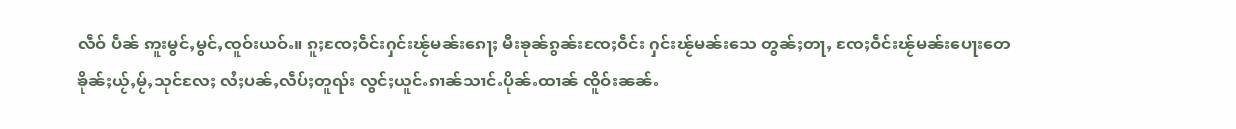လဵဝ် ပဵၼ် ဢူးမွင်ႇမွင်ႇၸူဝ်းယဝ်ႉ။ ၵူႈၸႄႈဝဵင်းႁင်းၽႂ်မၼ်းၵေႃႈ မီးၶုၼ်ၵွၼ်းၸႄႈဝဵင်း ႁင်းၽႂ်မၼ်းသေ တွၼ်ႈတႃႇ ၸႄႈဝဵင်းၽႂ်မၼ်းပေႃးတေ ၶိုၼ်ႈယႂ်ႇမႂ်ႇသုင်လႄႈ လႆႈပၼ်ႇလဵပ်ႈတူၺ်း လွင်ႈယူင်ႉၵၢၼ်သၢင်ႉပိုၼ်ႉထၢၼ် ၸိူဝ်းၼၼ်ႉ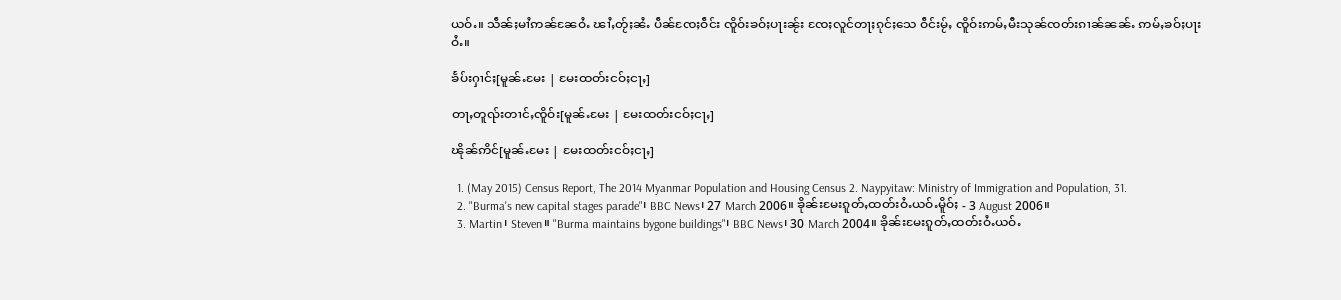ယဝ်ႉ။ သဵၼ်ႈမၢႆဢၼ်ၼႄဝႆႉ ၽၢႆႇတႂ်ႈၼႆႉ ပဵၼ်ၸႄႈဝဵင်း ၸိူဝ်းၶဝ်ႈပႃးၼႂ်း ၸႄႈလူင်တႃႈၵုင်ႈသေ ဝဵင်းမႂ်ႇ ၸိူဝ်းဢမ်ႇမီးသုၼ်ၸတ်းၵၢၼ်ၼၼ်ႉ ဢမ်ႇၶဝ်ႈပႃးဝႆႉ။

ၶႅပ်းႁၢင်ႈ[မူၼ်ႉမႄး | မႄးထတ်းငဝ်ႈငႃႇ]

တႃႇတူၺ်းတၢင်ႇၸိူဝ်း[မူၼ်ႉမႄး | မႄးထတ်းငဝ်ႈငႃႇ]

ၽိုၼ်ဢိင်[မူၼ်ႉမႄး | မႄးထတ်းငဝ်ႈငႃႇ]

  1. (May 2015) Census Report, The 2014 Myanmar Population and Housing Census 2. Naypyitaw: Ministry of Immigration and Population, 31.
  2. "Burma's new capital stages parade"၊ BBC News၊ 27 March 2006။ ၶိုၼ်းမႄးၵူတ်ႇထတ်းဝႆႉယဝ်ႉမိူဝ်ႈ - 3 August 2006။
  3. Martin၊ Steven။ "Burma maintains bygone buildings"၊ BBC News၊ 30 March 2004။ ၶိုၼ်းမႄးၵူတ်ႇထတ်းဝႆႉယဝ်ႉ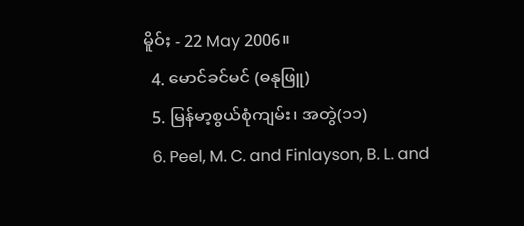မိူဝ်ႈ - 22 May 2006။
  4. မောင်ခင်မင် (ဓနုဖြူ)
  5. မြန်မာ့စွယ်စုံကျမ်း၊ အတွဲ(၁၁)
  6. Peel, M. C. and Finlayson, B. L. and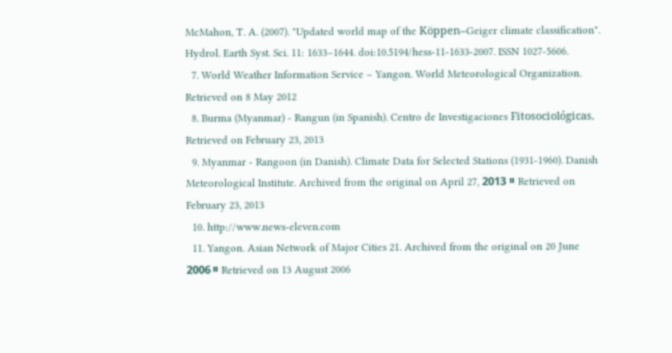McMahon, T. A. (2007). "Updated world map of the Köppen–Geiger climate classification". Hydrol. Earth Syst. Sci. 11: 1633–1644. doi:10.5194/hess-11-1633-2007. ISSN 1027-5606.
  7. World Weather Information Service – Yangon. World Meteorological Organization. Retrieved on 8 May 2012
  8. Burma (Myanmar) - Rangun (in Spanish). Centro de Investigaciones Fitosociológicas. Retrieved on February 23, 2013
  9. Myanmar - Rangoon (in Danish). Climate Data for Selected Stations (1931-1960). Danish Meteorological Institute. Archived from the original on April 27, 2013။ Retrieved on February 23, 2013
  10. http://www.news-eleven.com
  11. Yangon. Asian Network of Major Cities 21. Archived from the original on 20 June 2006။ Retrieved on 13 August 2006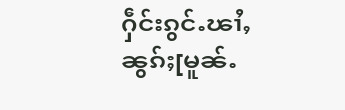ႁဵင်းၵွင်ႉၽၢႆႇၼွၵ်ႈ[မူၼ်ႉ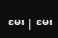မႄး | မႄး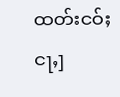ထတ်းငဝ်ႈငႃႇ]